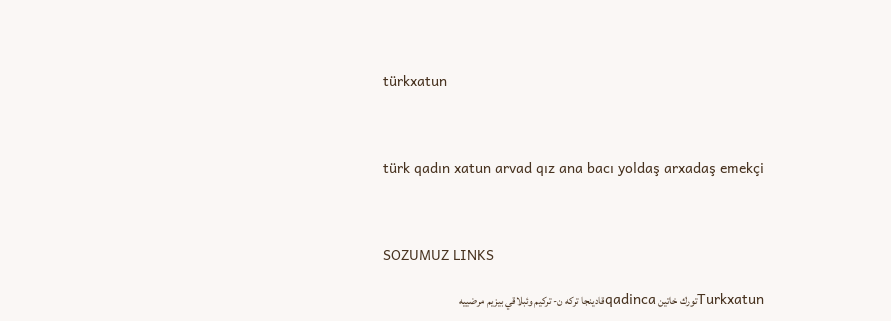türkxatun



türk qadın xatun arvad qız ana bacı yoldaş arxadaş emekçi



SOZUMUZ LINKS

Turkxatunتورك خاتين qadincaقادينجا تركه ن- تركيم وئبلاقي بيزيم مرضييه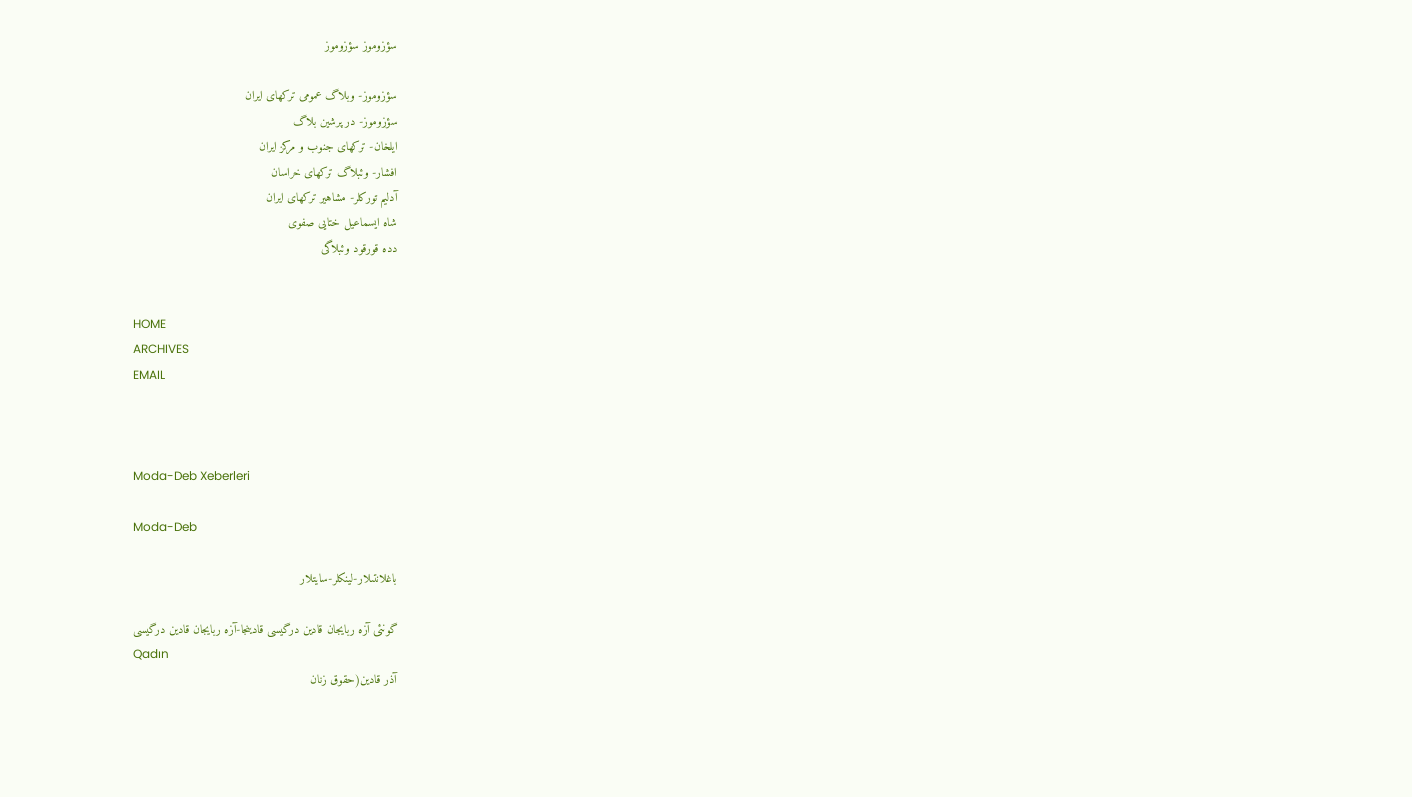سؤزوموز سؤزوموز

سؤزوموز- وبلاگ عمومى تركهاى ايران
سؤزوموز- در پرشين بلاگ
ايلخان- تركهاى جنوب و مركز ايران
افشار- وئبلاگ تركهاى خراسان
آدليم توركلر- مشاهير تركهاى ايران
شاه ايسماعيل ختايى صفوى
دده قورقود وئبلاگى


HOME
ARCHIVES
EMAIL



Moda-Deb Xeberleri

Moda-Deb

باغلانتىلار-لينكلر-سايتلار

گونئی آزه ربایجان قادین درگیسی قادینجا-آزه ربایجان قادین درگیسی
Qadın
آذر قادين(حقوق زنان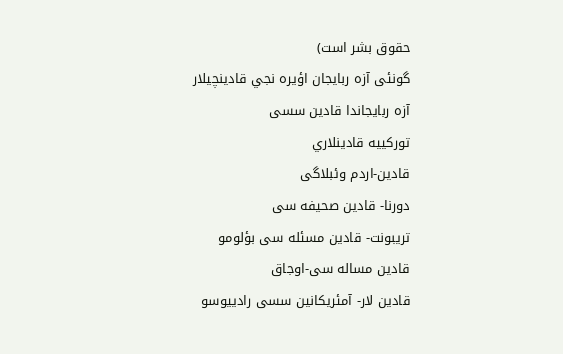حقوق بشر است)
گونئی آزه ربایجان اؤيره نجي قادینچیلار
آزه ربایجاندا قادین سسی
توركييه قادينلاري
قادين-اردم وئبلاگى
دورنا- قادين صحيفه سى
تريبونت- قادين مسئله سى بؤلومو
قادين مساله سى-اوجاق
قادين لار- آمئريكانين سسى رادييوسو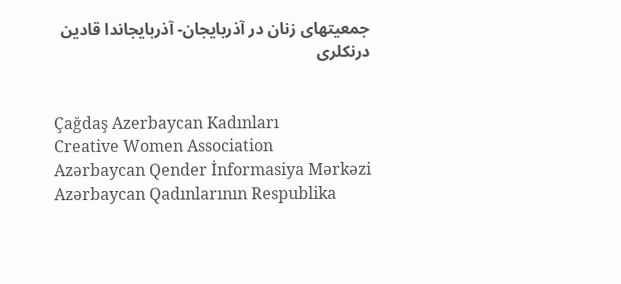جمعيتهاى زنان در آذربايجان- آذربايجاندا قادين درنكلرى


Çağdaş Azerbaycan Kadınları
Creative Women Association
Azərbaycan Qender İnformasiya Mərkəzi
Azərbaycan Qadınlarının Respublika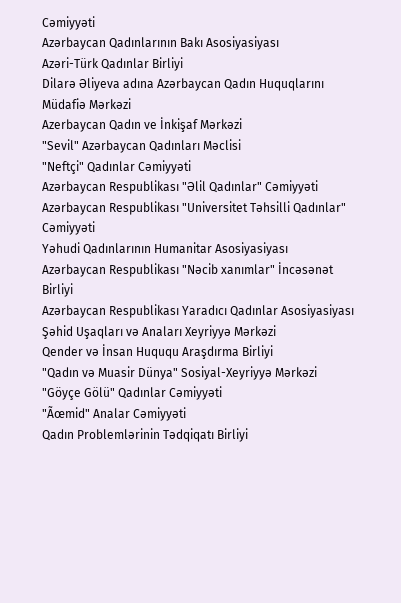Cəmiyyəti
Azərbaycan Qadınlarının Bakı Asosiyasiyası
Azəri-Türk Qadınlar Birliyi
Dilarə Əliyeva adına Azərbaycan Qadın Huquqlarını Müdafiə Mərkəzi
Azerbaycan Qadın ve İnkişaf Mərkəzi
"Sevil" Azərbaycan Qadınları Məclisi
"Neftçi" Qadınlar Cəmiyyəti
Azərbaycan Respublikası "Əlil Qadınlar" Cəmiyyəti
Azərbaycan Respublikası "Universitet Təhsilli Qadınlar" Cəmiyyəti
Yəhudi Qadınlarının Humanitar Asosiyasiyası
Azərbaycan Respublikası "Nəcib xanımlar" İncəsənət Birliyi
Azərbaycan Respublikası Yaradıcı Qadınlar Asosiyasiyası
Şəhid Uşaqları və Anaları Xeyriyyə Mərkəzi
Qender və İnsan Huququ Araşdırma Birliyi
"Qadın və Muasir Dünya" Sosiyal-Xeyriyyə Mərkəzi
"Göyçe Gölü" Qadınlar Cəmiyyəti
"Ãœmid" Analar Cəmiyyəti
Qadın Problemlərinin Tədqiqatı Birliyi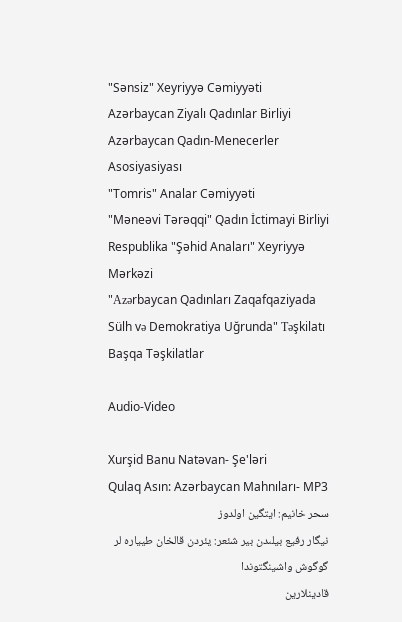"Sənsiz" Xeyriyyə Cəmiyyəti
Azərbaycan Ziyalı Qadınlar Birliyi
Azərbaycan Qadın-Menecerler Asosiyasiyası
"Tomris" Analar Cəmiyyəti
"Məneəvi Tərəqqi" Qadın İctimayi Birliyi
Respublika "Şəhid Anaları" Xeyriyyə Mərkəzi
"Azәrbaycan Qadınları Zaqafqaziyada Sülh vә Demokratiya Uğrunda" Tәşkilatı
Başqa Təşkilatlar

Audio-Video

Xurşid Banu Natəvan- Şe'ləri
Qulaq Asın: Azərbaycan Mahnıları- MP3
سحر خانيم: ايتگين اولدوز
نيگار رفیع بیلىدن بير شئعر: یئردن قالخان طيياره لر
گوگوش واشينگتوندا
قادينلارين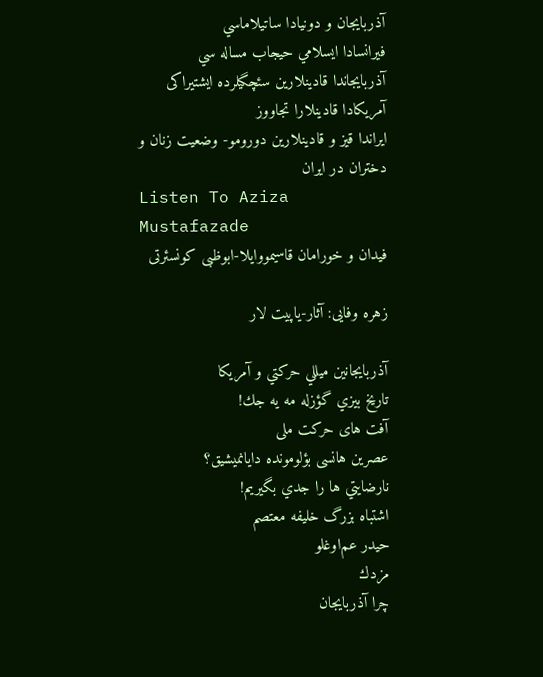آذربايجان و دونيادا ساتيلاماسي
فيرانسادا ايسلامي حيجاب مساله سي
آذربايجاندا قادينلارين سئچگیلرده ايشتيراکی
آمريكادا قادينلارا تجاووز
ايراندا قيز و قادينلارين دورومو- وضعيت زنان و دختران در ايران
Listen To Aziza Mustafazade
فيدان و خورامان قاسيمووايلا-ابوظبى كونسئرتى

زهره وفايى: آثار-ياپيت لار

آذربايجانين ميللي حركتي و آمريكا
تاريخ بيزي گؤزله مه يه جك!
آفت هاى حركت ملى
عصرين هانسى بؤلومونده دايانميشيق؟
نارضايتي ها را جدي بگيريم!
اشتباه بزرگ خليفه معتصم
حيدر عم‌اوغلو
مزدك
چرا آذربايجان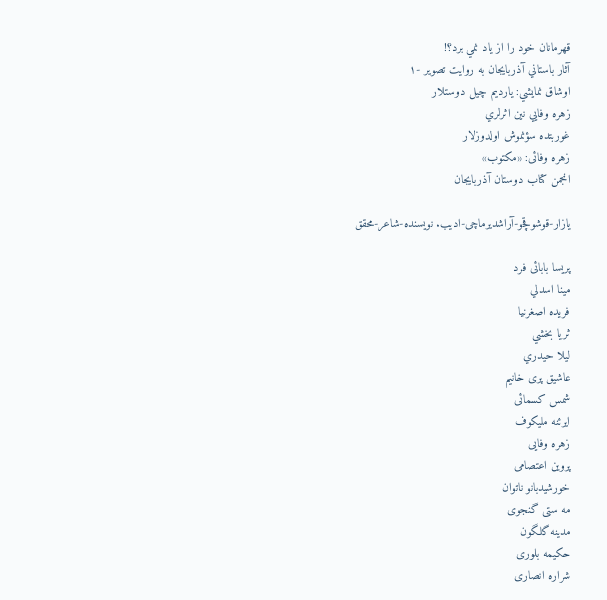قهرمانان خود را از ياد نمي برد؟!
آثار باستاني آذربايجان به روايت تصوير -۱
اوشاق نمايشي: يارديم چيل دوستلار
زهره وفايي نين اثرلري
غوربتده‌ سؤنموش‌ اولدوزلار
زهره‌ وفائی‌: «مكتوب‌»
انجمن‌ كتاب‌ دوستان‌ آذربايجان‌

يازار-قوشوقچو-آراشديرماچى-اديب. نويسنده-شاعر-محقق

پريسا بابائی‌ فرد
مينا اسدلي
فريده اصغرنيا
ثريا بخشي
ليلا حيدري
عاشيق پرى خانيم
شمس كسمائى
ايرئنه مليكوف
زهره وفايى
پروين اعتصامى
خورشيدبانو ناتوان
مه ستى گنجوى
مدينه گلگون
حكيمه بلورى
شراره انصارى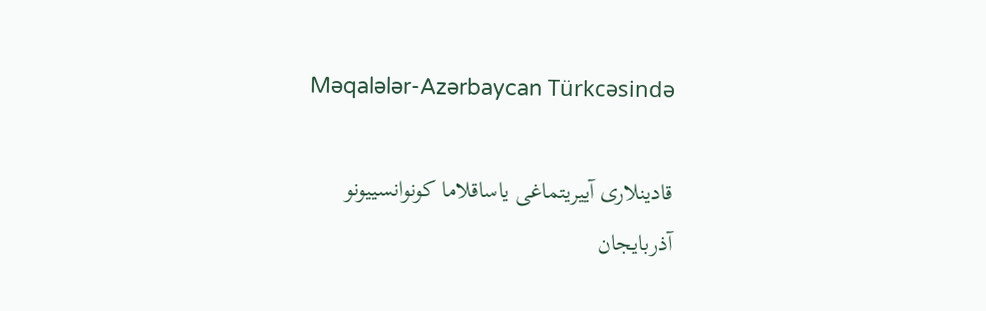Məqalələr-Azərbaycan Türkcəsində

قادينلاری آييريتماغی ياساقلاما کونوانسييونو
آذربايجان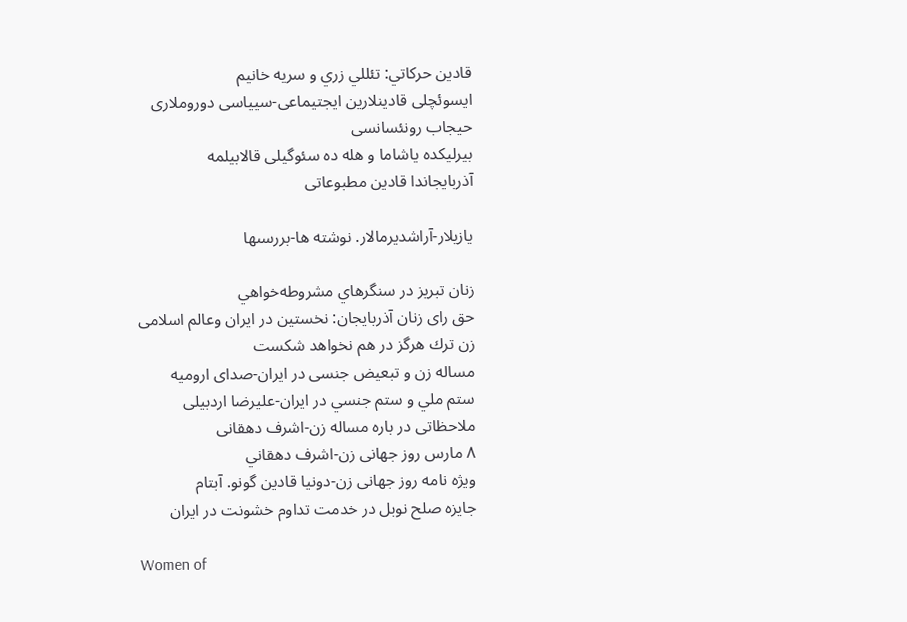قادين‌ حركاتي: تئللي‌ زري‌ و سريه‌ خانيم‌
ايسوئچلى قادينلارين ايجتيماعى-سيياسى دوروملارى
حيجاب رونئسانسى
بيرليكده ياشاما و هله ده سئوگيلى قالابيلمه
آذربايجاندا قادين مطبوعاتى

يازيلار-آراشديرمالار. نوشته ها-بررسىها

زنان‌ تبريز در سنگرهاي‌ مشروطه‌خواهي
حق راى زنان آذربايجان: نخستين در ايران وعالم اسلامى
زن ترك هرگز در هم نخواهد شكست
مساله زن و تبعیض جنسی در ایران-صداى اروميه
ستم ملي و ستم جنسي در ايران-عليرضا اردبيلى
ملاحظاتى در باره مساله زن-اشرف دهقانى
٨ مارس روز جهانى زن-اشرف دهقاني
ويژه نامه روز جهانى زن-دونيا قادين گونو. آبتام
جايزه صلح نوبل در خدمت تداوم خشونت در ايران

Women of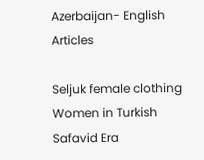Azerbaijan- English Articles

Seljuk female clothing
Women in Turkish Safavid Era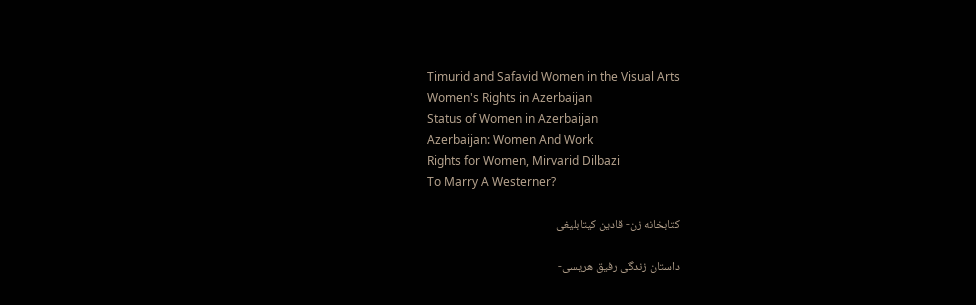Timurid and Safavid Women in the Visual Arts
Women's Rights in Azerbaijan
Status of Women in Azerbaijan
Azerbaijan: Women And Work
Rights for Women, Mirvarid Dilbazi
To Marry A Westerner?

كتابخانه زن- قادين كيتابليغى

داستان زندگى رفيق هريسى-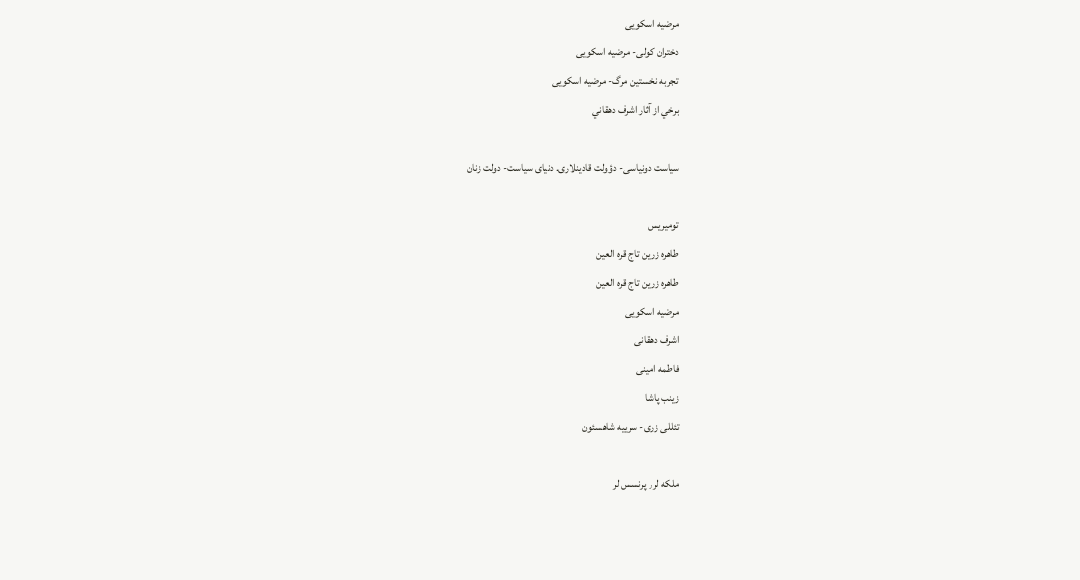مرضيه اسكويى
دختران كولى- مرضيه اسكويى
تجربه نخستين مرگ- مرضيه اسكويى
برخي از آثار اشرف دهقاني

سياست دونياسى- دؤولت قادينلارى. دنياى سياست- دولت زنان

توميريس
طاهره زرين تاج قره العين
طاهره زرين تاج قره العين
مرضيه اسكويى
اشرف دهقانى
فاطمه امينى
زينب پاشا
تئللى زرى- سرييه شاهسئون

ملكه لر٫ پرنسس لر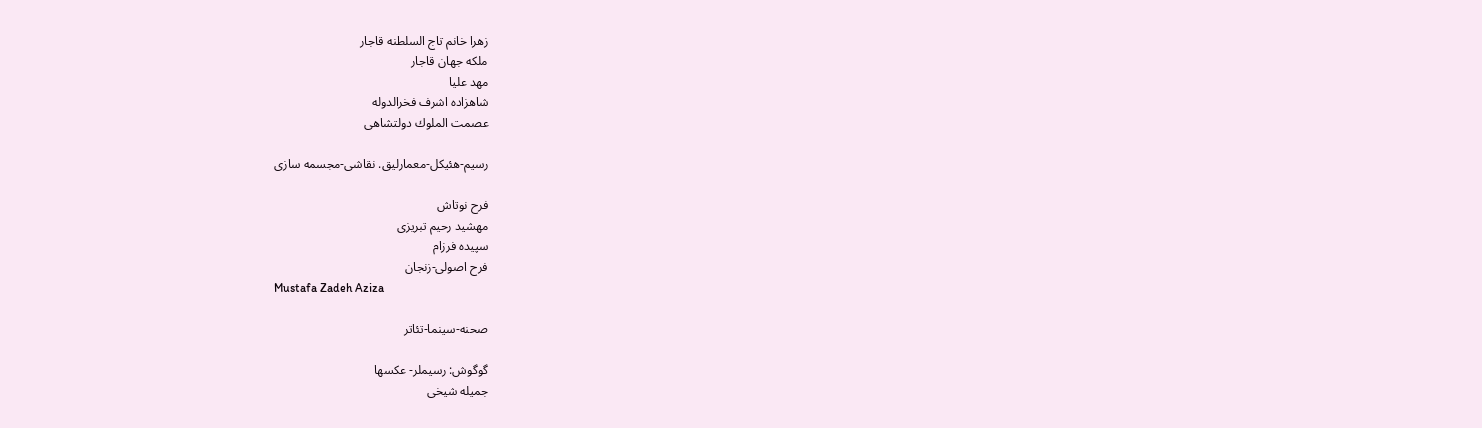زهرا خانم تاج السلطنه قاجار
ملكه جهان قاجار
مهد عليا
شاهزاده اشرف فخرالدوله
عصمت الملوك دولتشاهى

رسيم-هئيكل-معمارليق. نقاشى-مجسمه سازى

فرح نوتاش
مهشيد رحيم تبريزى
سپيده فرزام
فرح اصولى-زنجان
Mustafa Zadeh Aziza

صحنه-سينما-تئاتر

گوگوش: رسيملر- عكسها
جميله شيخى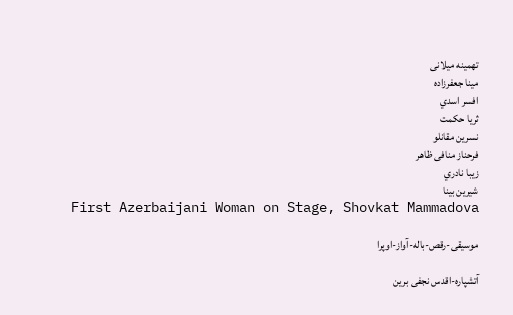تهمينه ميلانى
مينا جعفرزاده
افسر اسدي
ثريا حكمت
نسرين مقانلو
فرحناز منافى ظاهر
زيبا نادري
شيرين بينا
First Azerbaijani Woman on Stage, Shovkat Mammadova

موسيقى-رقص-باله-آواز-اوپرا

آتشپاره-اقدس نجفى برين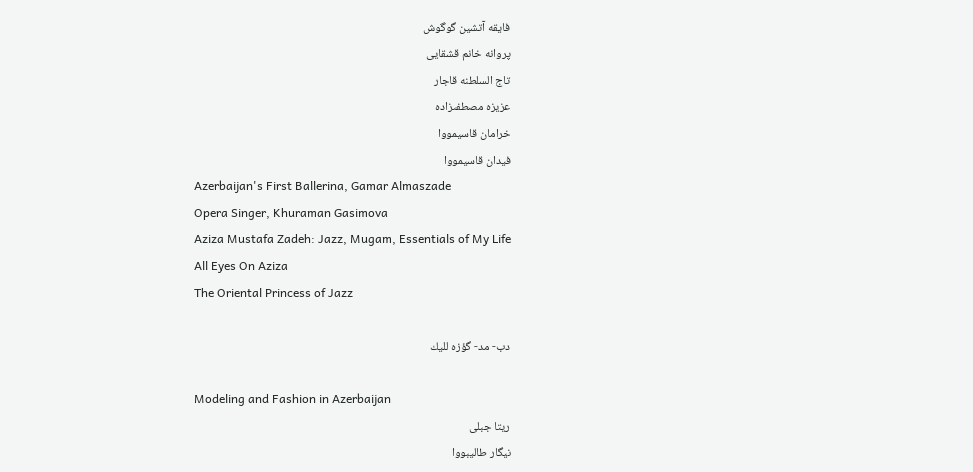فايقه آتشين گوگوش
پروانه خانم قشقايى
تاج السلطنه قاجار
عزيزه مصطفىزاده
خرامان قاسيمووا
فيدان قاسيمووا
Azerbaijan's First Ballerina, Gamar Almaszade
Opera Singer, Khuraman Gasimova
Aziza Mustafa Zadeh: Jazz, Mugam, Essentials of My Life
All Eyes On Aziza
The Oriental Princess of Jazz

دب- مد- گؤزه لليك

Modeling and Fashion in Azerbaijan
ريتا جبلى
نيگار طاليبووا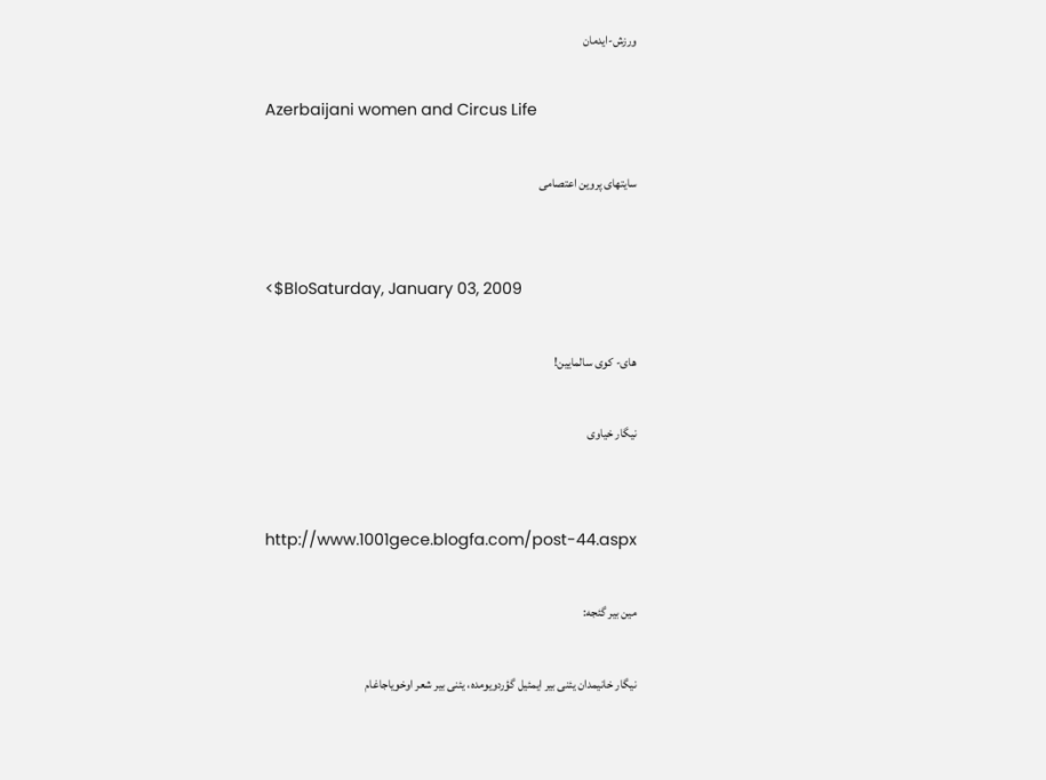ورزش-ايدمان

Azerbaijani women and Circus Life

سايتهاى پروين اعتصامى


<$BloSaturday, January 03, 2009

های- کوی سالمایین!

نیگار خیاوی


http://www.1001gece.blogfa.com/post-44.aspx

مین بیر گئجه:

نیگار خانیمدان یئنی بیر ایمئیل گؤردویومده، یئنی بیر شعر اوخویاجاغام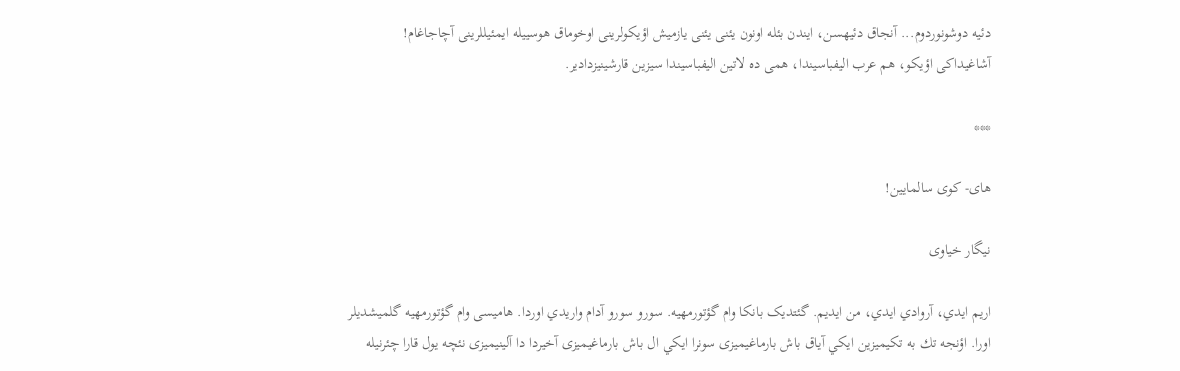دئیه دوشونوردوم... آنجاق دئیهسن، ایندن بئله اونون یئنی یئنی یازمیش اؤیکولرینی اوخوماق هوسییله ایمئیللرینی آچاجاغام! آشاغیداکی اؤیکو، هم عرب الیفباسیندا، همی ده لاتین الیفباسیندا سیزین قارشینیزدادیر.

***

های- کوی سالمایین!

نیگار خیاوی

اريم ايدي، آروادي ايدي، من ايديم. گئتديک بانكا وام گؤتورمهيه. سورو سورو آدام واریدي اوردا. هاميسی وام گؤتورمهيه گلميشديلر اورا. اؤنجه تك به تكيمیزین ايكي آياق باش بارماغيمیزی سونرا ايكي ال باش بارماغيمیزی آخيردا دا آلينیمیزی نئچه يول قارا چئرنيله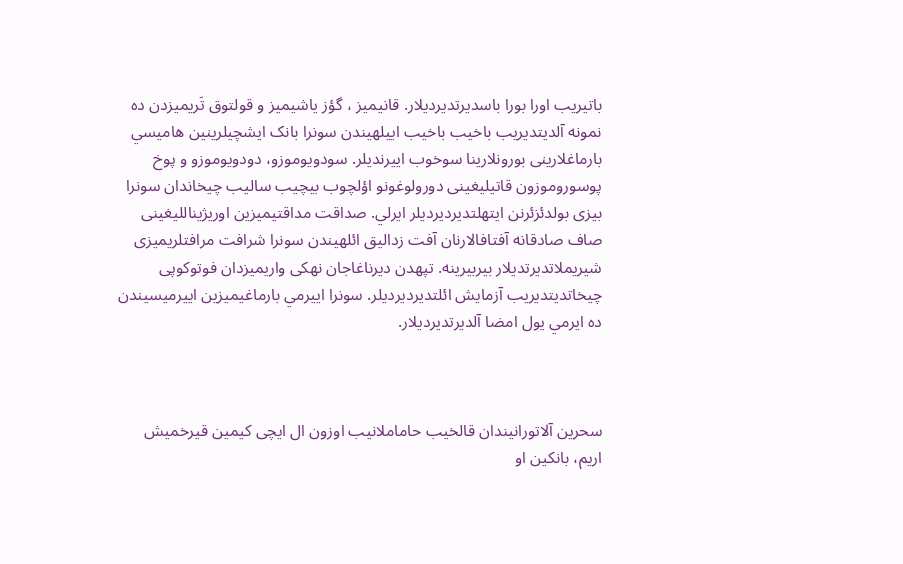باتيريب اورا بورا باسديرتديرديلار. قانیمیز ، گؤز ياشیمیز و قولتوق تَریمیزدن ده نمونه آلدیتدیریب باخیب باخیب اييلهیندن سونرا بانک ایشچیلرینین هاميسي بارماغلارينی بورونلارينا سوخوب اييرنديلر. سودويوموزو، دودويوموزو و پوخ پوسوروموزون قاتیلیغینی دورولوغونو اؤلچوب بيچیب سالیب چیخاندان سونرا بیزی بولدئزئرنن ايتهلتديرديرديلر ايرلي. صداقت مداقتیمیزین اوریژیناللیغینی صاف صادقانه آفتافالارنان آفت زداليق ائلهيندن سونرا شرافت مرافتلریمیزی شيريملاتديرتدیلار بیربیرینه. تپهدن ديرناغاجان نهکی واریمیزدان فوتوکوپی چیخاتدیتدیریب آزمايش ائلتديرديرديلر. سونرا اييرمي بارماغیمیزین اييرميسيندن ده ايرمي يول امضا آلديرتديرديلار.



سحرین آلاتورانیندان قالخیب حاماملانیب اوزون ال ایچی کیمین قیرخمیش اريم، بانکین او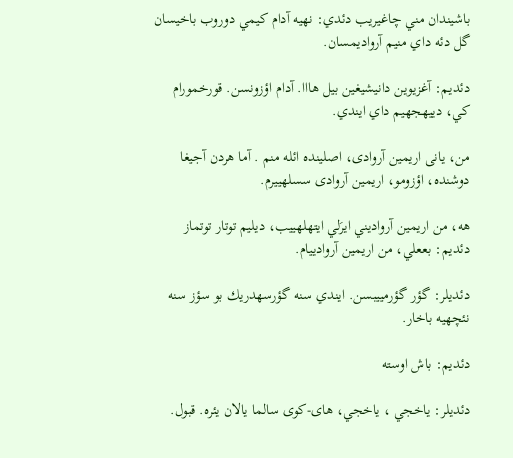باشیندان مني چاغيريب دئدي: نهيه آدام كيمي دوروب باخيسان گل دئه داي منيم آرواديمسان.

دئديم: آغزیوین دانيشيغين بيل هااا. آدام اؤزونسن. قورخمورام كي، دييهجهیم داي ايندي.

من، یانی اریمین آروادی، اصلینده ائله منم . آما هردن آجیغا دوشنده، اؤزومو، اریمین آروادی سسلهییرم.

هه، من اريمين آرواديني ايرَلي ايتهلهييب، ديليم توتار توتماز دئديم: بععلي، من اريمين آروادييام.

دئديلر: گؤر گؤرمييبسن. ايندي سنه گؤرسهدريك بو سؤز سنه نئچهيه باخار.

دئديم: باش اوسته

دئديلر: ياخجي ، ياخجي، های-کوی سالما یالان یئره. قبول.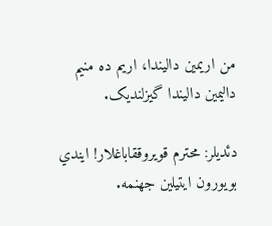من اريمين داليندا، اريم ده منيم داليمين داليندا گيزلندیک.

دئديلر: محترم قويروققاباغلار! ايندي بويورون ايتيلين جهنمه.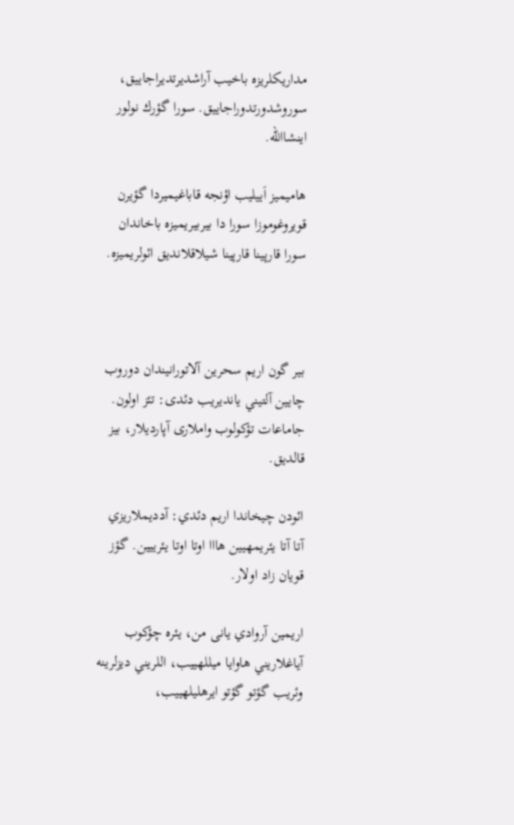مداريكلريزه باخيب آراشديرتديراجاييق، سوروشدورتدوراجاييق. سورا گؤرك نولور اینشاالله.

هامیمیز اَییلیب اؤنجه قاباغیمیردا گؤیرن قویروغوموزا سورا دا بیربیریمیزه باخاندان سورا قارپينا قارپينا شيلاقلانديق ائولريميزه.



بير گون اريم سحرين آلاتورانیندان دوروب چايين آلتيني يانديریب دئدی: تئز اولون. جاماعات تؤکولوب واملاری آپاردیلار، بیز قالدیق.

ائودن چيخاندا اريم دئدي: آدديملاريزي آتا آتا يئريمهيين هااا اوتا اوتا يئرييين. گؤز قويان زاد اولار.

اريمين آروادي یانی من، يئره چؤكوب آياغلاريني هاوایا میللهییب، اللريني ديزلرينه وئريب گؤتو گؤتو ايرهليلهييب،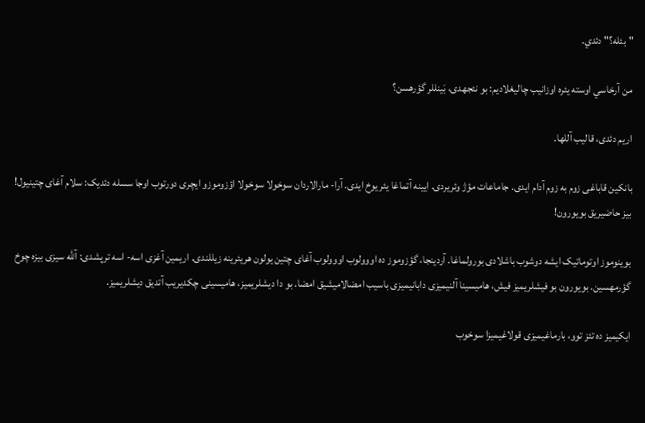"بئله؟" دئدي.

من آرخاسي اوسته يئره اوزانيب چاليغلاديم: بو نئجهدی، بَينللر گؤرهسن؟

اریم دئدی، قالیب آللها.

بانکین قاباغی زوم به زوم آدام ایدی. جاماعات مؤژ وئریردی. ایینه آتماغا یئر یوخ ایدی. آرا- مارالاردان سوخولا سوخولا اؤزوموزو ایچری دورتوب اوجا سسله دئدیک: سلام آغای چتینیول! بیز حاضیریق بویورون!

بوینوموز اوتوماتیک ایشه دوشوب باشلادی بورولماغا. آردینجا، گؤزوموز ده اووولوب اووولوب آغای چتین یولون هریئرینه زیللندی. اریمین آغزی اسه- اسه ترپشدی: آلله سیزی بیزه چوخ گؤرمهسین. بویورون بو فیشلریمیز فیش، هامیسینا آلنیمیزی دابانیمیزی باسیب امضالامیشیق امضا. بو دا دیشلریمیز، هامیسینی چکدیریب آتدیق دیشلریمیز.

ایکیمیز ده تئز توو، بارماغیمیزی قولاغیمیزا سوخوب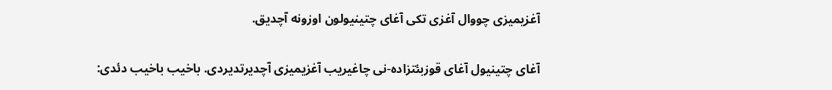آغزیمیزی چووال آغزی تکی آغای چتینیولون اوزونه آچدیق.

آغای چتینیول آغای قوزبئتزاده-نی چاغیریب آغزیمیزی آچدیرتدیردی. باخیب باخیب دئدی: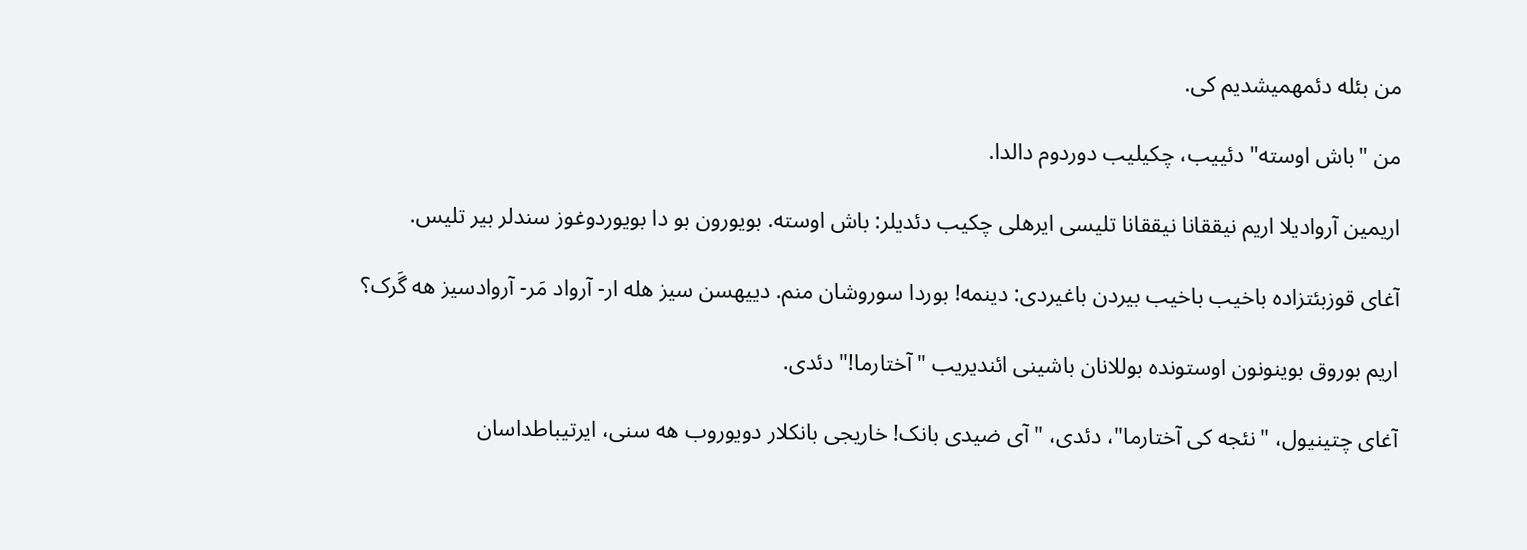من بئله دئمهمیشدیم کی.

من "باش اوسته" دئییب، چکیلیب دوردوم دالدا.

اریمین آروادیلا اریم نیققانا نیققانا تلیسی ایرهلی چکیب دئدیلر: باش اوسته. بویورون بو دا بویوردوغوز سندلر بیر تلیس.

آغای قوزبئتزاده باخیب باخیب بیردن باغیردی: دینمه! بوردا سوروشان منم. دییهسن سیز هله ار- آرواد مَر- آروادسیز هه گَرک؟

اریم بوروق بوینونون اوستونده بوللانان باشینی ائندیریب "آختارما!" دئدی.

آغای چتینیول، "نئجه کی آختارما"، دئدی، " آی ضیدی بانک! خاریجی بانکلار دویوروب هه سنی، ایرتیباطداسان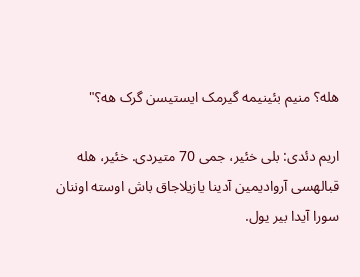هله؟ منیم بئینیمه گیرمک ایستیسن گرک هه؟"

اریم دئدی: بلی خئیر، جمی 70 متیردی. خئیر، هله قبالهسی آروادیمین آدینا یازیلاجاق باش اوسته اوننان سورا آیدا بیر یول.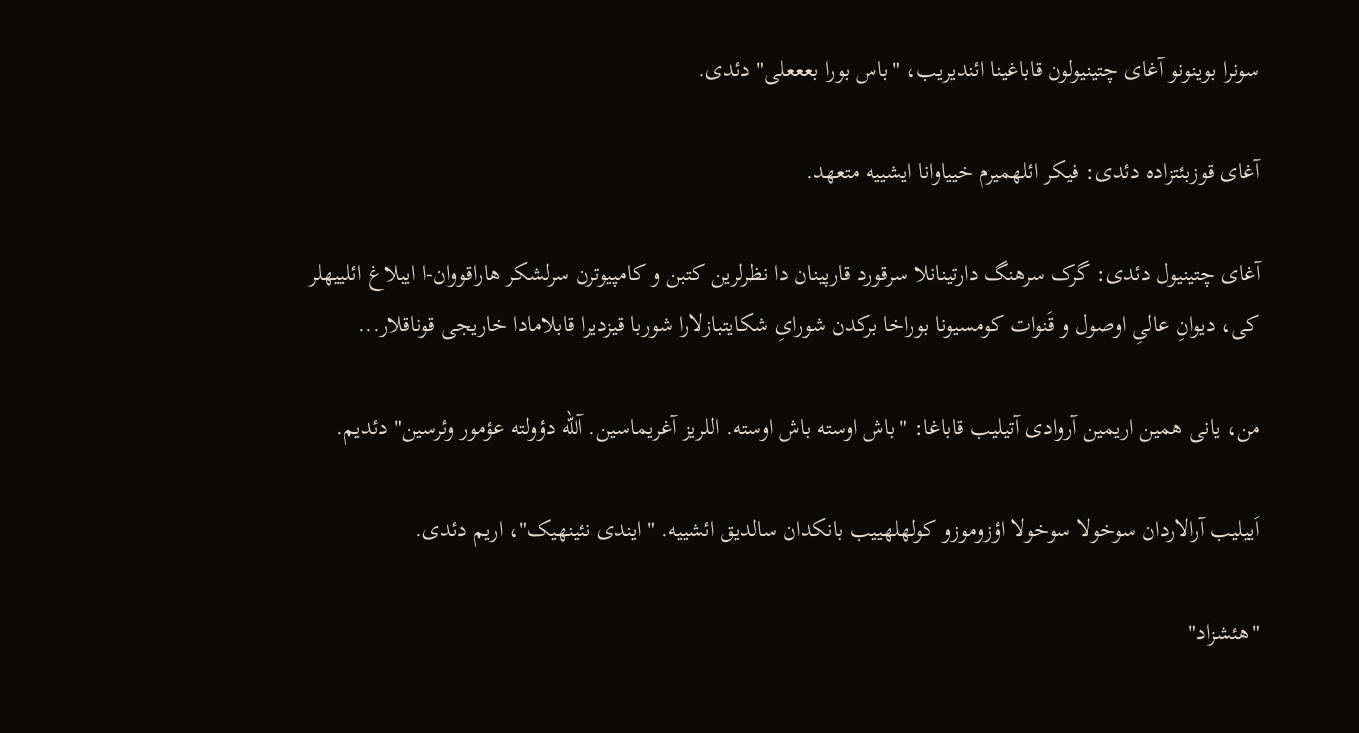سونرا بوینونو آغای چتینیولون قاباغینا ائندیریب، "باس بورا بعععلی" دئدی.

آغای قوزبئتزاده دئدی: فیکر ائلهمیرم خییاوانا ایشییه متعهد.

آغای چتینیول دئدی: گرک سرهنگ دارتینانلا سرقورد قارپینان دا نظرلرین کتبن و کامپیوترن سرلشکر هاراقووان-ا ایبلاغ ائلییهلر کی، دیوانِ عالیِ اوصول و قَنوات کومسیونا بوراخا برکدن شورایِ شکایتبازلارا شوربا قیزدیرا قابلامادا خاریجی قوناقلار...

من، یانی همین اریمین آروادی آتیلیب قاباغا: "باش اوسته باش اوسته. اللریز آغریماسین. آلله دؤولته عؤمور وئرسین" دئدیم.

اَییلیب آرالاردان سوخولا سوخولا اؤزوموزو کولهلهییب بانکدان سالدیق ائشییه. "ایندی نئینهیک"، اریم دئدی.

"هئشزاد"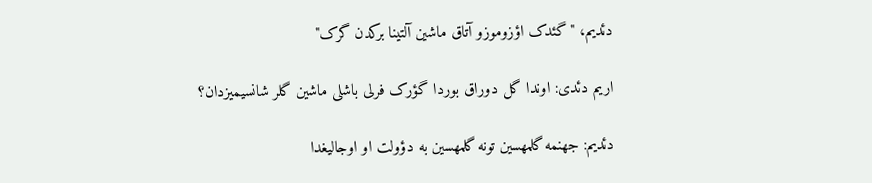دئدیم، "گئدک اؤزوموزو آتاق ماشین آلتینا برکدن گرک"

اریم دئدی: اوندا گل دوراق بوردا گؤرک فرلی باشلی ماشین گلر شانسیمیزدان؟

دئدیم: جهنمه گلمهسین تونه گلمهسین به دؤولت او اوجالیغدا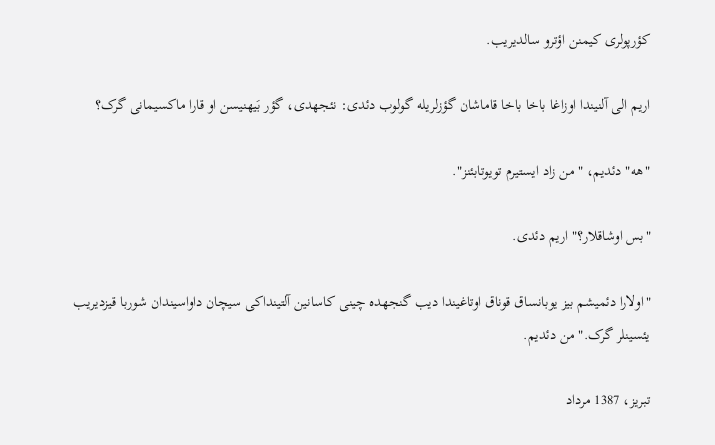کؤرپولری کیمنن اؤترو سالدیریب.

اریم الی آلنیندا اوزاغا باخا باخا قاماشان گؤزلریله گولوب دئدی: نئجهدی، گؤر بَیهنیسن او قارا ماکسیمانی گرک؟

"هه" دئدیم، " من زاد ایستیرم تویوتابئنز".

"بس اوشاقلار؟" اریم دئدی.

"اولارا دئمیشم بیز یوبانساق قوناق اوتاغیندا دیب گنجهده چینی کاسانین آلتینداکی سیچان داواسیندان شوربا قیزدیریب یئسینلر گرک." من دئدیم.

تبریز، 1387 مرداد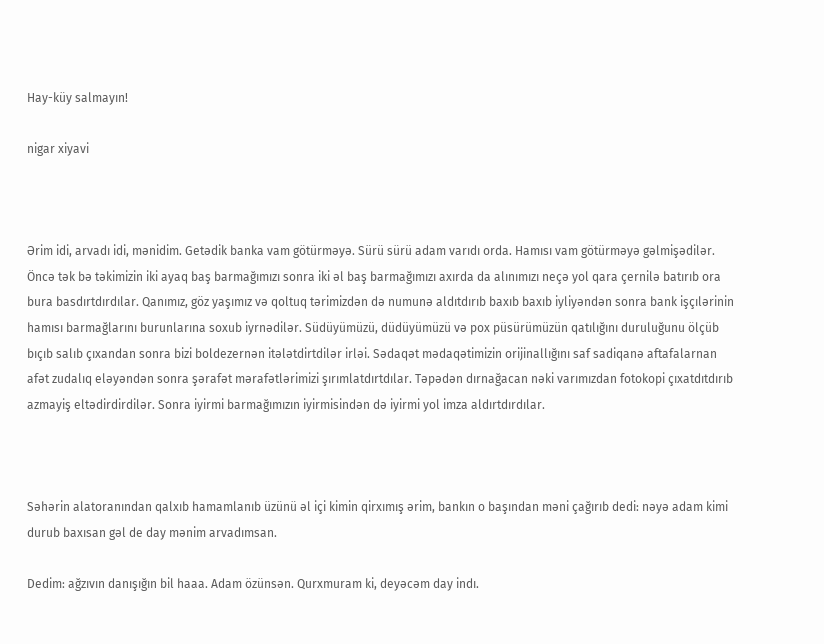Hay-küy salmayın!

nigar xiyavi



Ərim idi, arvadı idi, mənidim. Getədik banka vam götürməyə. Sürü sürü adam varıdı orda. Hamısı vam götürməyə gəlmişədilər. Öncə tək bə təkimizin iki ayaq baş barmağımızı sonra iki əl baş barmağımızı axırda da alınımızı neçə yol qara çernilə batırıb ora bura basdırtdırdılar. Qanımız, göz yaşımız və qoltuq tərimizdən də numunə aldıtdırıb baxıb baxıb iyliyəndən sonra bank işçılərinin hamısı barmağlarını burunlarına soxub iyrnədilər. Südüyümüzü, düdüyümüzü və pox püsürümüzün qatılığını duruluğunu ölçüb bıçıb salıb çıxandan sonra bizi boldezernən itələtdirtdilər irləi. Sədaqət mədaqətimizin orijinallığını saf sadiqanə aftafalarnan afət zudalıq eləyəndən sonra şərafət mərafətlərimizi şırımlatdırtdılar. Təpədən dırnağacan nəki varımızdan fotokopi çıxatdıtdırıb azmayiş eltədirdirdilər. Sonra iyirmi barmağımızın iyirmisindən də iyirmi yol imza aldırtdırdılar.



Səhərin alatoranından qalxıb hamamlanıb üzünü əl içi kimin qirxımış ərim, bankın o başından məni çağırıb dedi: nəyə adam kimi durub baxısan gəl de day mənim arvadımsan.

Dedim: ağzıvın danışığın bil haaa. Adam özünsən. Qurxmuram ki, deyəcəm day indı.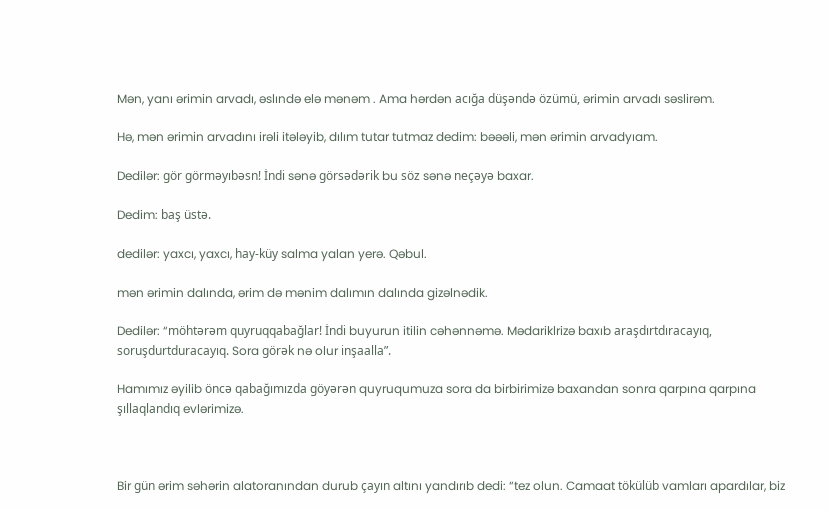Mən, yanı ərimin arvadı, əslındə elə mənəm . Ama hərdən acığa düşəndə özümü, ərimin arvadı səslirəm.

Hə, mən ərimin arvadını irəli itələyib, dılım tutar tutmaz dedim: bəəəli, mən ərimin arvadyıam.

Dedilər: gör görməyıbəsn! İndi sənə görsədərik bu söz sənə neçəyə baxar.

Dedim: baş üstə.

dedilər: yaxcı, yaxcı, hay-küy salma yalan yerə. Qəbul.

mən ərimin dalında, ərim də mənim dalımın dalında gizəlnədik.

Dedilər: “möhtərəm quyruqqabağlar! İndi buyurun itilin cəhənnəmə. Mədariklrizə baxıb araşdırtdıracayıq, soruşdurtduracayıq. Sora görək nə olur inşaalla”.

Hamımız əyilib öncə qabağımızda göyərən quyruqumuza sora da birbirimizə baxandan sonra qarpına qarpına şıllaqlandıq evlərimizə.



Bir gün ərim səhərin alatoranından durub çayın altını yandırıb dedi: “tez olun. Camaat tökülüb vamları apardılar, biz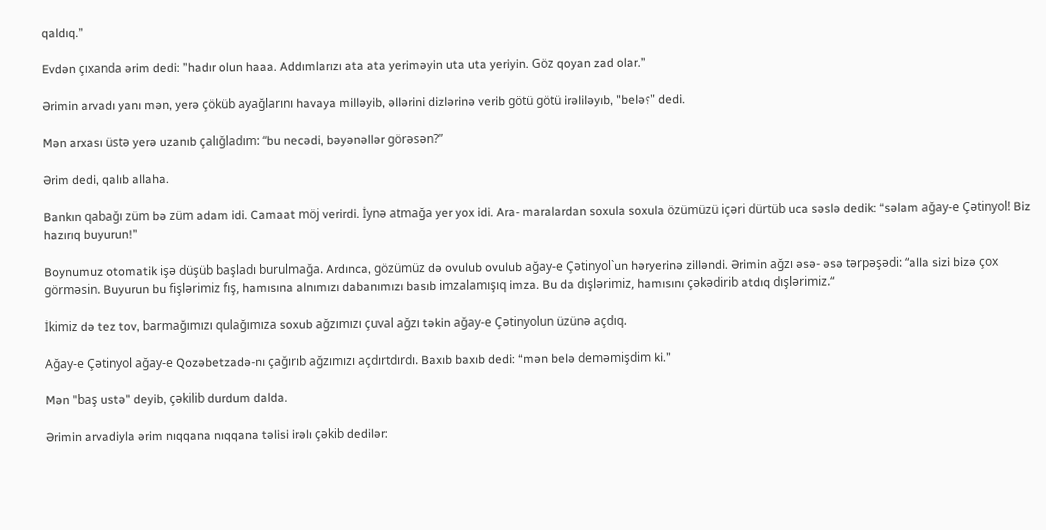qaldıq.”

Evdən çıxanda ərim dedi: ”hadır olun haaa. Addımlarızı ata ata yeriməyin uta uta yeriyin. Göz qoyan zad olar.”

Ərimin arvadı yanı mən, yerə çöküb ayağlarını havaya milləyib, əllərini dizlərinə verib götü götü irəliləyıb, "belə؟" dedi.

Mən arxası üstə yerə uzanıb çalığladım: “bu necədi, bəyənəllər görəsən?”

Ərim dedi, qalıb allaha.

Bankın qabağı züm bə züm adam idi. Camaat möj verirdi. İynə atmağa yer yox idi. Ara- maralardan soxula soxula özümüzü içəri dürtüb uca səslə dedik: “səlam ağay-e Çətinyol! Biz hazırıq buyurun!”

Boynumuz otomatik işə düşüb başladı burulmağa. Ardınca, gözümüz də ovulub ovulub ağay-e Çətinyol`un həryerinə zilləndi. Ərimin ağzı əsə- əsə tərpəşədi: “alla sizi bizə çox görməsin. Buyurun bu fişlərimiz fış, hamısına alnımızı dabanımızı basıb imzalamışıq imza. Bu da dışlərimiz, hamısını çəkədirib atdıq dışlərimiz.“

İkimiz də tez tov, barmağımızı qulağımıza soxub ağzımızı çuval ağzı təkin ağay-e Çətinyolun üzünə açdıq.

Ağay-e Çətinyol ağay-e Qozəbetzadə-nı çağırıb ağzımızı açdırtdırdı. Baxıb baxıb dedi: “mən belə deməmişdim ki.”

Mən "baş ustə" deyib, çəkilib durdum dalda.

Ərimin arvadiyla ərim nıqqana nıqqana təlisi irəlı çəkib dedilər: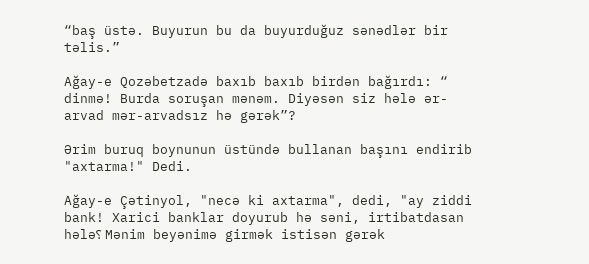“baş üstə. Buyurun bu da buyurduğuz sənədlər bir təlis.”

Ağay-e Qozəbetzadə baxıb baxıb birdən bağırdı: “ dinmə! Burda soruşan mənəm. Diyəsən siz hələ ər-arvad mər-arvadsız hə gərək”?

Ərim buruq boynunun üstündə bullanan başını endirib "axtarma!" Dedi.

Ağay-e Çətinyol, "necə ki axtarma", dedi, "ay ziddi bank! Xarici banklar doyurub hə səni, irtibatdasan hələ؟ Mənim beyənimə girmək istisən gərək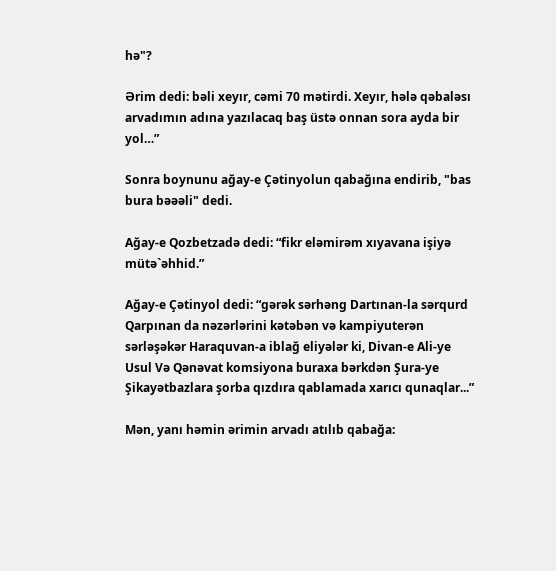hə"?

Ərim dedi: bəli xeyır, cəmi 70 mətirdi. Xeyır, hələ qəbaləsı arvadımın adına yazılacaq baş üstə onnan sora ayda bir yol…”

Sonra boynunu ağay-e Çətinyolun qabağına endirib, "bas bura bəəəli" dedi.

Ağay-e Qozbetzadə dedi: “fikr eləmirəm xıyavana işiyə mütə`əhhid.”

Ağay-e Çətinyol dedi: “gərək sərhəng Dartınan-la sərqurd Qarpınan da nəzərlərini kətəbən və kampiyuterən sərləşəkər Haraquvan-a iblağ eliyələr ki, Divan-e Ali-ye Usul Və Qənəvat komsiyona buraxa bərkdən Şura-ye Şikayətbazlara şorba qızdıra qablamada xarıcı qunaqlar...”

Mən, yanı həmin ərimin arvadı atılıb qabağa: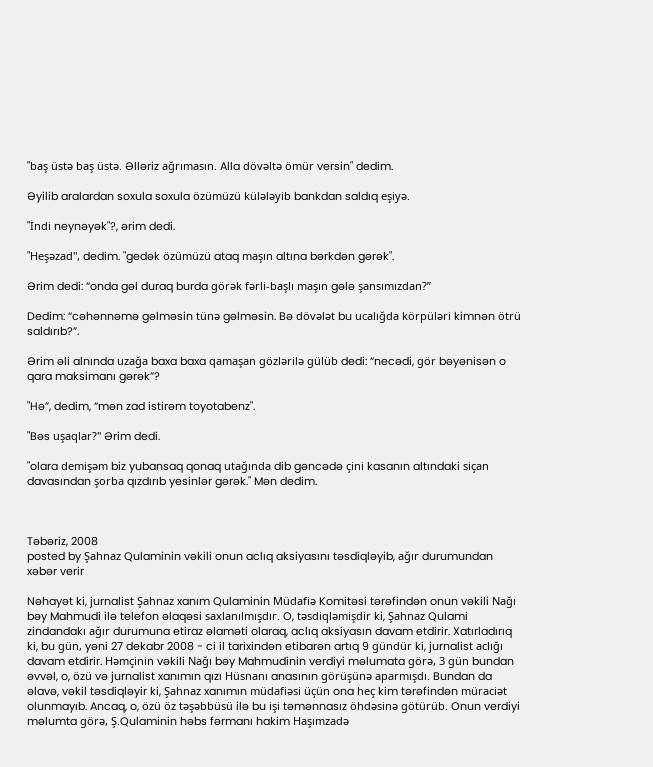"baş üstə baş üstə. Əlləriz ağrımasın. Alla dövəltə ömür versin" dedim.

Əyilib aralardan soxula soxula özümüzü külələyib bankdan saldıq eşiyə.

"İndi neynəyək"?, ərim dedi.

"Heşəzad", dedim. "gedək özümüzü ataq maşın altına bərkdən gərək".

Ərim dedi: “onda gəl duraq burda görək fərli-başlı maşın gələ şansımızdan?”

Dedim: “cəhənnəmə gəlməsin tünə gəlməsin. Bə dövələt bu ucalığda körpüləri kimnən ötrü saldırıb?”.

Ərim əli alnında uzağa baxa baxa qamaşan gözlərilə gülüb dedi: “necədi, gör bəyənisən o qara maksimanı gərək”?

"Hə”, dedim, “mən zad istirəm toyotabenz".

"Bəs uşaqlar?" Ərim dedi.

"olara demişəm biz yubansaq qonaq utağında dib gəncədə çini kasanın altındaki siçan davasından şorba qızdırıb yesinlər gərək." Mən dedim.



Təbəriz, 2008
posted by Şahnaz Qulaminin vəkili onun aclıq aksiyasını təsdiqləyib, ağır durumundan xəbər verir

Nəhayət ki, jurnalist Şahnaz xanım Qulaminin Müdafiə Komitəsi tərəfindən onun vəkili Nağı bəy Mahmudi ilə telefon əlaqəsi saxlanılmışdır. O, təsdiqləmişdir ki, Şahnaz Qulami zindandakı ağır durumuna etiraz əlaməti olaraq, aclıq aksiyasın davam etdirir. Xatırladırıq ki, bu gün, yəni 27 dekabr 2008 - ci il tarixindən etibarən artıq 9 gündür ki, jurnalist aclığı davam etdirir. Həmçinin vəkili Nağı bəy Mahmudinin verdiyi məlumata görə, 3 gün bundan əvvəl, o, özü və jurnalist xanımın qızı Hüsnanı anasının görüşünə aparmışdı. Bundan da əlavə, vəkil təsdiqləyir ki, Şahnaz xanımın müdafiəsi üçün ona heç kim tərəfindən müraciət olunmayıb. Ancaq, o, özü öz təşəbbüsü ilə bu işi təmənnasız öhdəsinə götürüb. Onun verdiyi məlumta görə, Ş.Qulaminin həbs fərmanı hakim Haşımzadə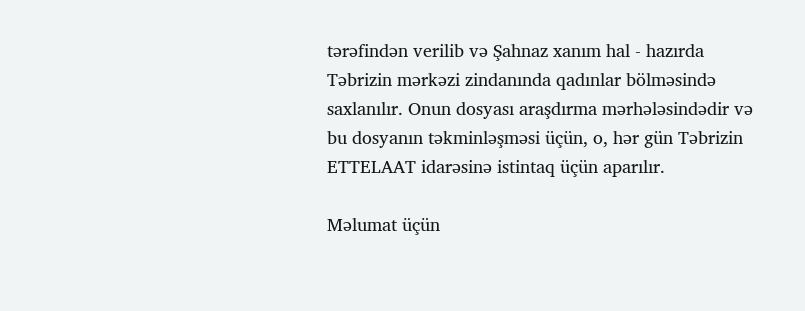tərəfindən verilib və Şahnaz xanım hal - hazırda Təbrizin mərkəzi zindanında qadınlar bölməsində saxlanılır. Onun dosyası araşdırma mərhələsindədir və bu dosyanın təkminləşməsi üçün, o, hər gün Təbrizin ETTELAAT idarəsinə istintaq üçün aparılır.

Məlumat üçün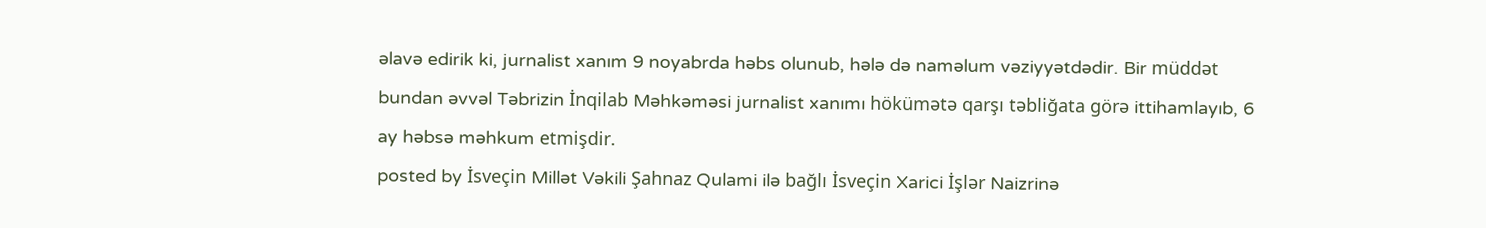əlavə edirik ki, jurnalist xanım 9 noyabrda həbs olunub, hələ də naməlum vəziyyətdədir. Bir müddət bundan əvvəl Təbrizin İnqilab Məhkəməsi jurnalist xanımı hökümətə qarşı təbliğata görə ittihamlayıb, 6 ay həbsə məhkum etmişdir.
posted by İsveçin Millət Vəkili Şahnaz Qulami ilə bağlı İsveçin Xarici İşlər Naizrinə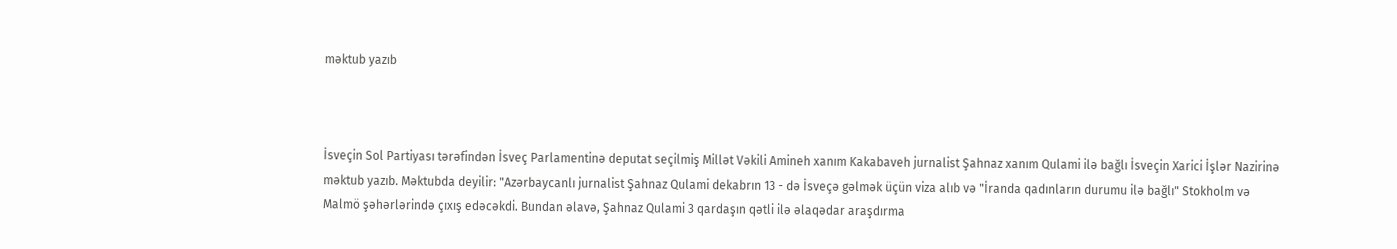məktub yazıb



İsveçin Sol Partiyası tərəfindən İsveç Parlamentinə deputat seçilmiş Millət Vəkili Amineh xanım Kakabaveh jurnalist Şahnaz xanım Qulami ilə bağlı İsveçin Xarici İşlər Nazirinə məktub yazıb. Məktubda deyilir: "Azərbaycanlı jurnalist Şahnaz Qulami dekabrın 13 - də İsveçə gəlmək üçün viza alıb və "İranda qadınların durumu ilə bağlı" Stokholm və Malmö şəhərlərində çıxış edəcəkdi. Bundan əlavə, Şahnaz Qulami 3 qardaşın qətli ilə əlaqədar araşdırma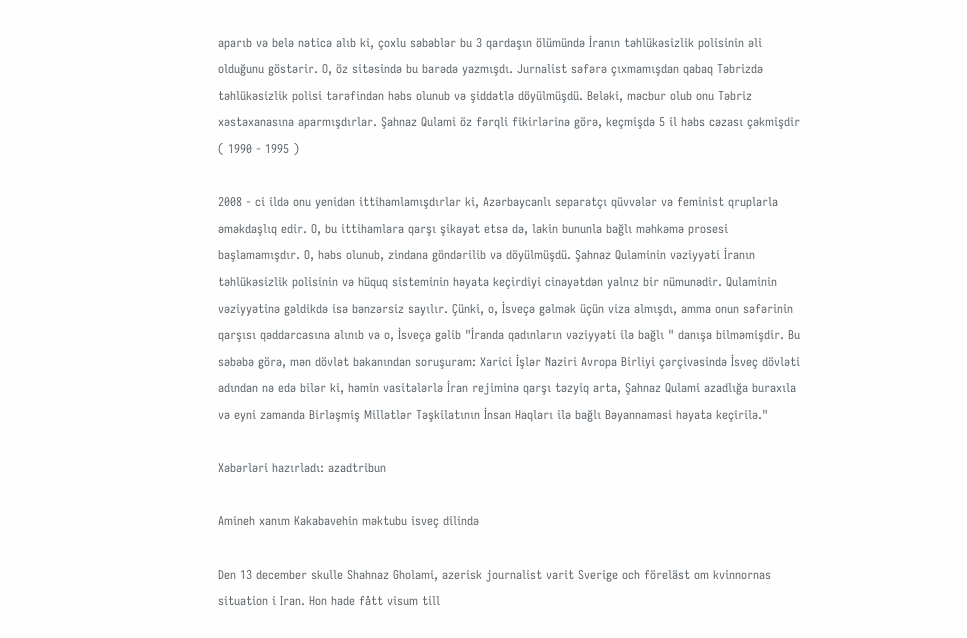aparıb və belə nəticə alıb ki, çoxlu səbəblər bu 3 qardaşın ölümündə İranın təhlükəsizlik polisinin əli olduğunu göstərir. O, öz sitəsində bu barədə yazmışdı. Jurnalist səfərə çıxmamışdan qabaq Təbrizdə təhlükəsizlik polisi tərəfindən həbs olunub və şiddətlə döyülmüşdü. Beləki, məcbur olub onu Təbriz xəstəxanasına aparmışdırlar. Şahnaz Qulami öz fərqli fikirlərinə görə, keçmişdə 5 il həbs cəzası çəkmişdir ( 1990 - 1995 )

2008 - ci ildə onu yenidən ittihamlamışdırlar ki, Azərbaycanlı separatçı qüvvələr və feminist qruplarla əməkdaşlıq edir. O, bu ittihamlara qarşı şikayət etsə də, lakin bununla bağlı məhkəmə prosesi başlamamışdır. O, həbs olunub, zindana göndərilib və döyülmüşdü. Şahnaz Qulaminin vəziyyəti İranın təhlükəsizlik polisinin və hüquq sisteminin həyata keçirdiyi cinayətdən yalnız bir nümunədir. Qulaminin vəziyyətinə gəldikdə isə bənzərsiz sayılır. Çünki, o, İsveçə gəlmək üçün viza almışdı, amma onun səfərinin qarşısı qəddarcasına alınıb və o, İsveçə gəlib "İranda qadınların vəziyyəti ilə bağlı " danışa bilməmişdir. Bu səbəbə görə, mən dövlət bakanından soruşuram: Xarici İşlər Naziri Avropa Birliyi çərçivəsində İsveç dövləti adından nə edə bilər ki, həmin vasitələrlə İran rejiminə qarşı təzyiq arta, Şahnaz Qulami azadlığa buraxıla və eyni zamanda Birləşmiş Millətlər Təşkilatının İnsan Haqları ilə bağlı Bəyannaməsi həyata keçirilə."

Xəbərləri hazırladı: azadtribun

Amineh xanım Kakabavehin məktubu isveç dilində

Den 13 december skulle Shahnaz Gholami, azerisk journalist varit Sverige och föreläst om kvinnornas situation i Iran. Hon hade fått visum till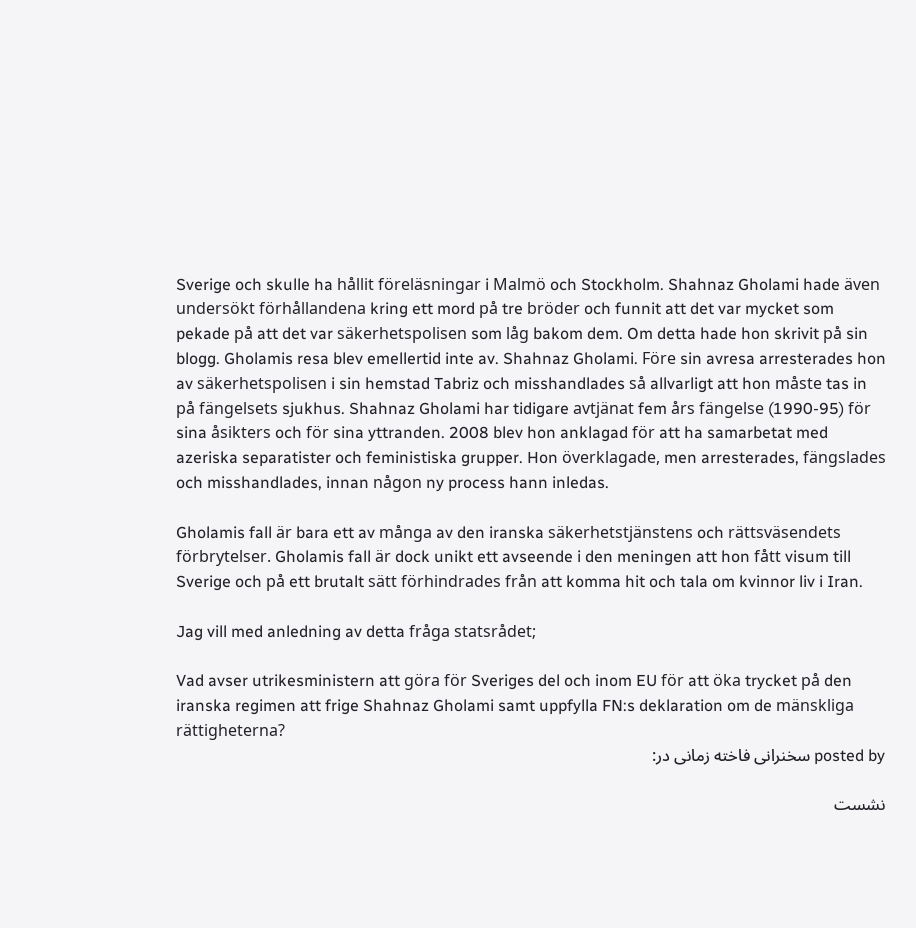Sverige och skulle ha hållit föreläsningar i Malmö och Stockholm. Shahnaz Gholami hade även undersökt förhållandena kring ett mord på tre bröder och funnit att det var mycket som pekade på att det var säkerhetspolisen som låg bakom dem. Om detta hade hon skrivit på sin blogg. Gholamis resa blev emellertid inte av. Shahnaz Gholami. Före sin avresa arresterades hon av säkerhetspolisen i sin hemstad Tabriz och misshandlades så allvarligt att hon måste tas in på fängelsets sjukhus. Shahnaz Gholami har tidigare avtjänat fem års fängelse (1990-95) för sina åsikters och för sina yttranden. 2008 blev hon anklagad för att ha samarbetat med azeriska separatister och feministiska grupper. Hon överklagade, men arresterades, fängslades och misshandlades, innan någon ny process hann inledas.

Gholamis fall är bara ett av många av den iranska säkerhetstjänstens och rättsväsendets förbrytelser. Gholamis fall är dock unikt ett avseende i den meningen att hon fått visum till Sverige och på ett brutalt sätt förhindrades från att komma hit och tala om kvinnor liv i Iran.

Jag vill med anledning av detta fråga statsrådet;

Vad avser utrikesministern att göra för Sveriges del och inom EU för att öka trycket på den iranska regimen att frige Shahnaz Gholami samt uppfylla FN:s deklaration om de mänskliga rättigheterna?
posted by سخنرانی فاخته زمانی در:

نشست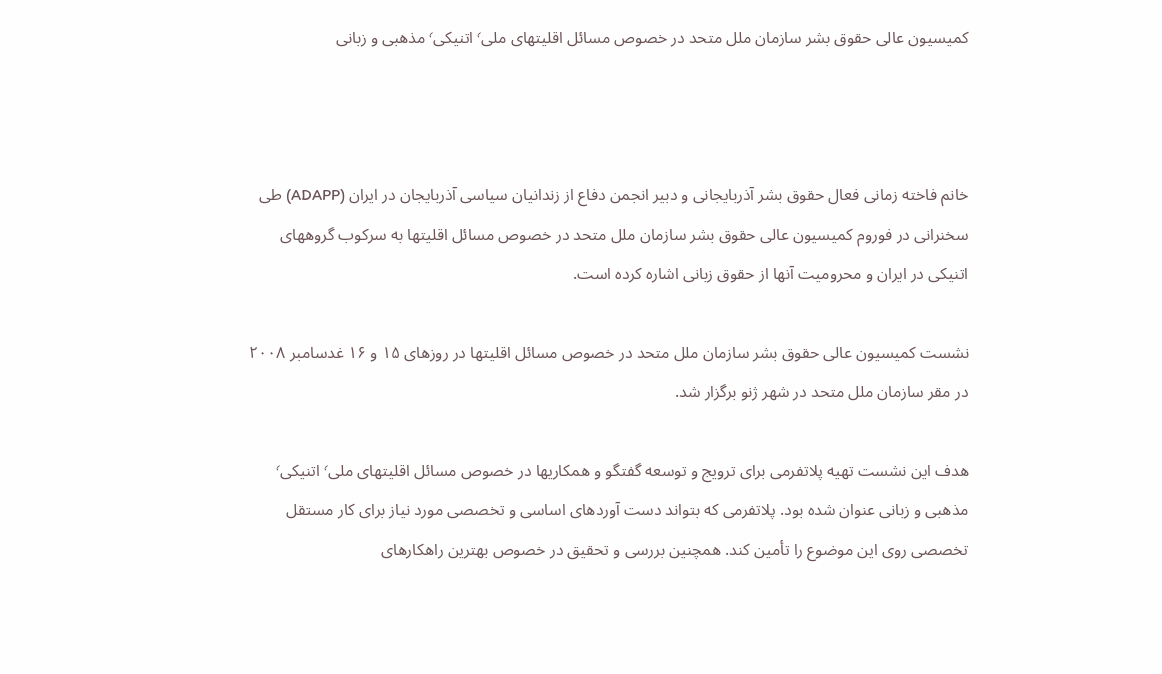کمیسیون عالی حقوق بشر سازمان ملل متحد در خصوص مسائل اقلیتهای ملی٬ اتنیکی٬ مذهبی و زبانی



خانم فاخته زمانی فعال حقوق بشر آذربایجانی و دبیر انجمن دفاع از زندانيان سياسی آذربایجان در ایران (ADAPP) طی سخنرانی در فوروم کمیسیون عالی حقوق بشر سازمان ملل متحد در خصوص مسائل اقلیتها به سرکوب گروههای اتنیکی در ایران و محرومیت آنها از حقوق زبانی اشاره کرده است.

نشست کمیسیون عالی حقوق بشر سازمان ملل متحد در خصوص مسائل اقلیتها در روزهای ۱۵ و ۱۶ غدسامبر ۲۰۰۸ در مقر سازمان ملل متحد در شهر ژنو برگزار شد.

هدف این نشست تهیه پلاتفرمی برای ترویج و توسعه گفتگو و همکاریها در خصوص مسائل اقلیتهای ملی٬ اتنیکی٬ مذهبی و زبانی عنوان شده بود. پلاتفرمی که بتواند دست آوردهای اساسی و تخصصی مورد نیاز برای کار مستقل تخصصی روی این موضوع را تأمین کند. همچنین بررسی و تحقیق در خصوص بهترین راهکارهای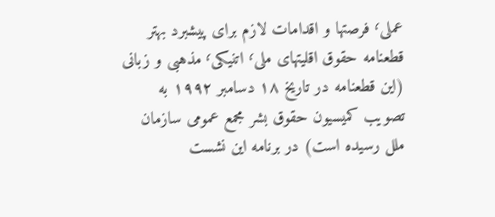عملی٬ فرصتها و اقدامات لازم برای پیشبرد بهتر قطعنامه حقوق اقلیتهای ملی٬ اتنیکی٬ مذهبی و زبانی (این قطعنامه در تاریخ ۱۸ دسامبر ۱۹۹۲ به تصویب کمیسیون حقوق بشر مجمع عمومی سازمان ملل رسیده است) در برنامه این نشست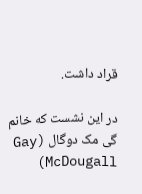قراد داشت.

در این نشست که خانم گی مک دوگال (Gay McDougall)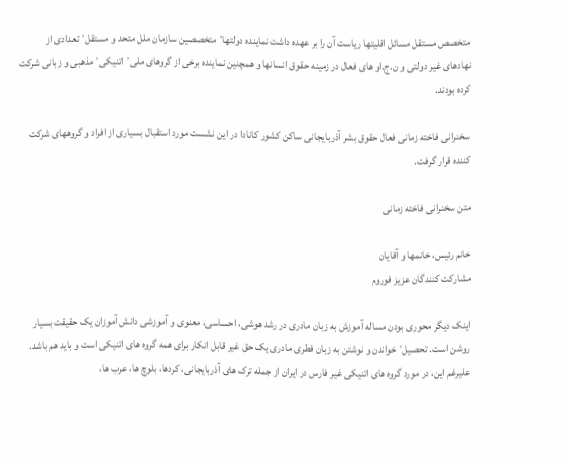متخصص مستقل مسائل اقلیتها ریاست آن را بر عهده داشت نماینده دولتها٬ متخصصین سازمان ملل متحد و مستقل٬ تعدادی از نهادهای غیر دولتی و ن.ج.او های فعال در زمینه حقوق انسانها و همچنین نماینده برخی از گروهای ملی٬ اتنیکی٬ مذهبی و زبانی شرکت کرده بودند.

سخنرانی فاخته زمانی فعال حقوق بشر آذربایجانی ساکن کشور کانادا در این نشست مورد استقبال بسیاری از افراد و گروههای شرکت کننده قرار گرفت.

متن سخنرانی فاخته زمانی

خانم رئيس، خانمها و آقايان
مشارکت کنندگان عزيز فوروم

اينک ديگر محوری بودن مساله آموزش به زبان مادری در رشد هوشی، احساسی، معنوی و آموزشی دانش آموزان يک حقيقت بسیار روشن است. تحصیل٬ خواندن و نوشتن به زبان فطری مادری يک حق غير قابل انکار برای همه گروه های اتنیکی است و بايد هم باشد. علیرغم این، در مورد گروه های اتنیکی غير فارس در ايران از جمله ترک های آذربایجانی، کردها، بلوچ ها، عرب ها،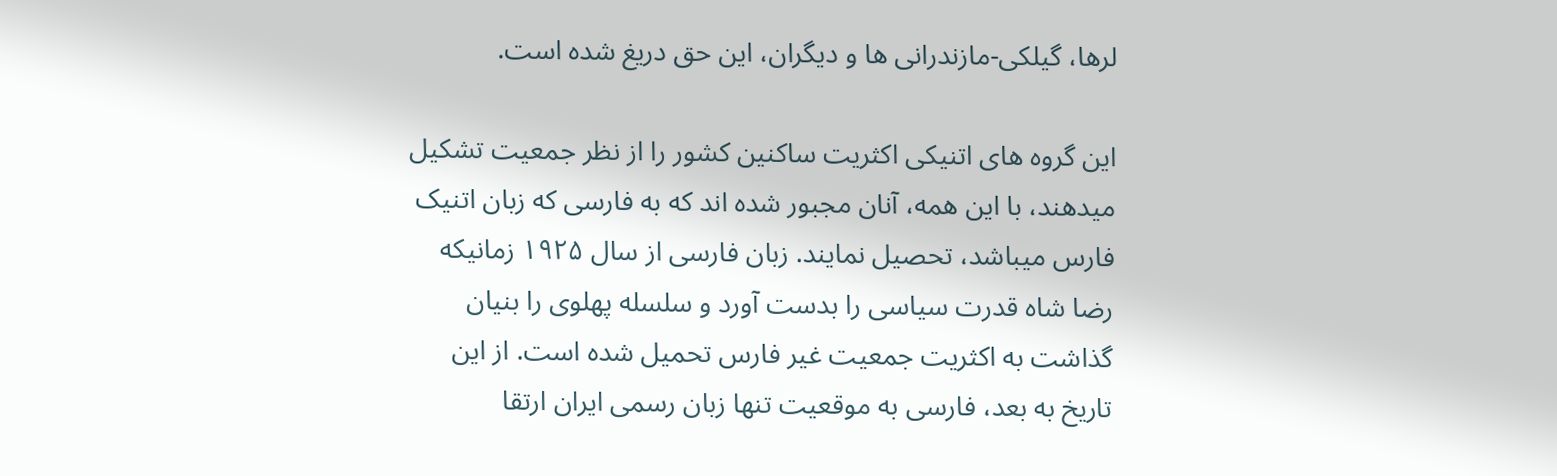لرها، گيلکی-مازندرانی ها و ديگران، اين حق دريغ شده است.

اين گروه های اتنیکی اکثريت ساکنين کشور را از نظر جمعیت تشکيل ميدهند، با اين همه، آنان مجبور شده اند که به فارسی که زبان اتنیک فارس ميباشد، تحصيل نمايند. زبان فارسی از سال ۱۹۲۵ زمانيکه رضا شاه قدرت سياسی را بدست آورد و سلسله پهلوی را بنيان گذاشت به اکثريت جمعيت غير فارس تحميل شده است. از اين تاريخ به بعد، فارسی به موقعيت تنها زبان رسمی ايران ارتقا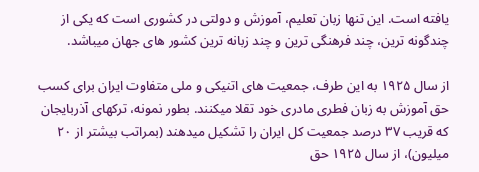يافته است. اين تنها زبان تعلیم، آموزش و دولتی در کشوری است که يکی از چندگونه ترین، چند فرهنگی ترين و چند زبانه ترين کشور های جهان ميباشد.

از سال ۱۹۲۵ به اين طرف، جمعيت های اتنیکی و ملی متفاوت ايران برای کسب حق آموزش به زبان فطری مادری خود تقلا ميکنند. بطور نمونه، ترکهای آذربایجان که قريب ۳۷ درصد جمعيت کل ايران را تشکيل ميدهند (بمراتب بيشتر از ۲۰ ميليون)، از سال ۱۹۲۵ حق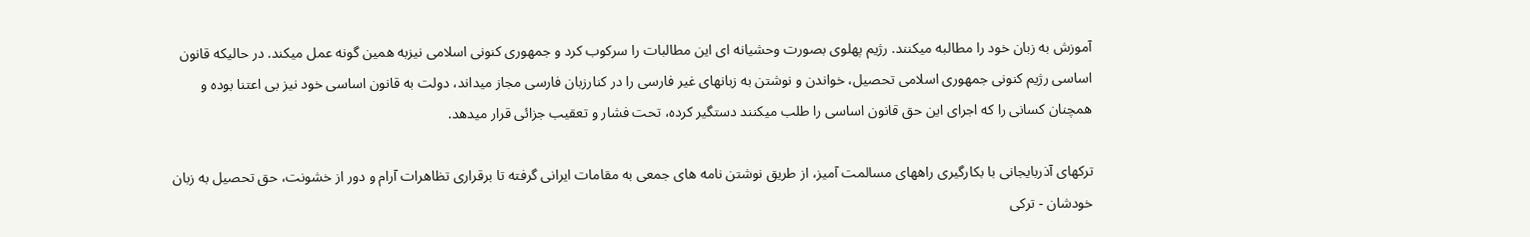آموزش به زبان خود را مطالبه ميکنند. رژيم پهلوی بصورت وحشيانه ای اين مطالبات را سرکوب کرد و جمهوری کنونی اسلامی نيزبه همين گونه عمل ميکند. در حاليکه قانون اساسی رژيم کنونی جمهوری اسلامی تحصيل، خواندن و نوشتن به زبانهای غير فارسی را در کنارزبان فارسی مجاز ميداند، دولت به قانون اساسی خود نيز بی اعتنا بوده و همچنان کسانی را که اجرای اين حق قانون اساسی را طلب ميکنند دستگير کرده، تحت فشار و تعقيب جزائی قرار ميدهد.

ترکهای آذربایجانی با بکارگيری راههای مسالمت آميز، از طريق نوشتن نامه های جمعی به مقامات ايرانی گرفته تا برقراری تظاهرات آرام و دور از خشونت، حق تحصيل به زبان خودشان - ترکی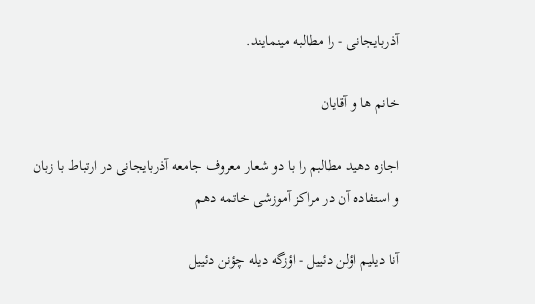آذربایجانی - را مطالبه مينمايند.

خانم ها و آقايان

اجازه دهيد مطالبم را با دو شعار معروف جامعه آذربایجانی در ارتباط با زبان و استفاده آن در مراکز آموزشی خاتمه دهم

آنا ديليم اؤلن دئييل - اؤزگه ديله چؤنن دئييل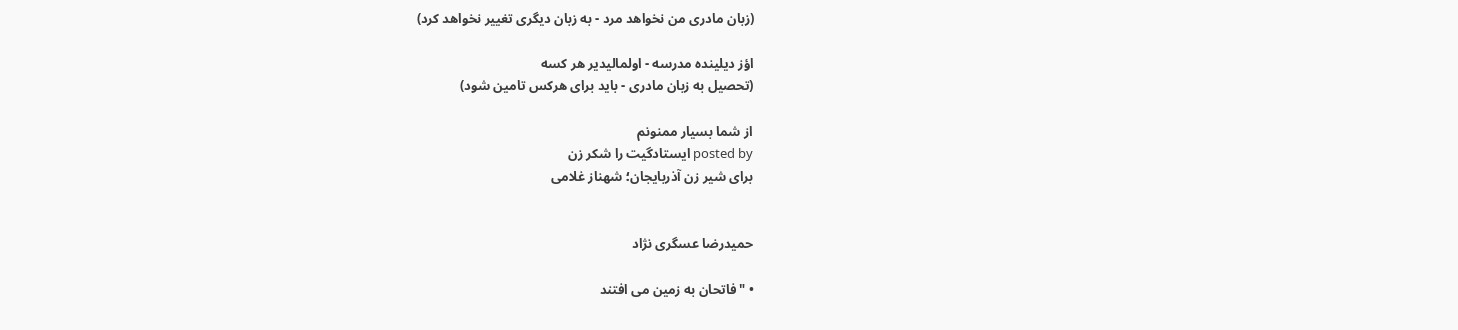(زبان مادری من نخواهد مرد - به زبان ديگری تغيير نخواهد کرد)

اؤز ديلينده مدرسه - اولماليدير هر کسه
(تحصيل به زبان مادری - باید برای هرکس تامین شود)

از شما بسيار ممنونم
posted by ایستادگیت را شکر زن
برای شیر زن آذربایجان؛ شهناز غلامی


حمیدرضا عسگری نژاد

• "فاتحان به زمین می افتند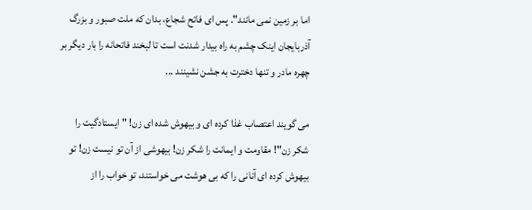اما بر زمین نمی مانند". پس ای فاتح شجاع، بدان که ملت صبور و بزرگ آذربایجان اینک چشم به راه بیدار شدنت است تا لبخند فاتحانه را بار دیگر بر چهره مادر و تنها دخترت به جشن نشینند ...

می گویند اعتصاب غذا کرده ای و بیهوش شده ای زن! "ایستادگیت را شکر زن"! مقاومت و ایمانت را شکر زن! بیهوشی از آن تو نیست زن! تو بیهوش کرده ای آنانی را که بی هوشت می خواستند، تو خواب را از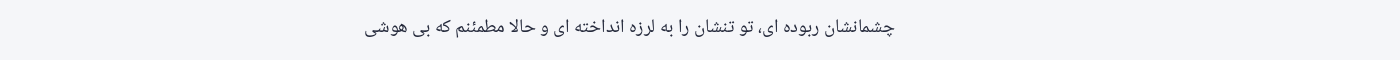چشمانشان ربوده ای، تو تنشان را به لرزه انداخته ای و حالا مطمئنم که بی هوشی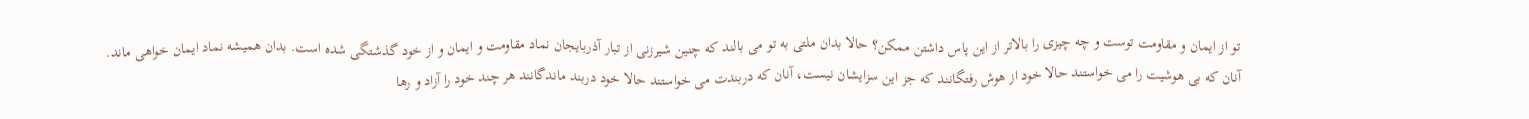تو از ایمان و مقاومت توست و چه چیزی را بالاتر از این پاس داشتن ممکن؟ حالا بدان ملتی به تو می بالند که چنین شیرزنی از تبار آذربایجان نماد مقاومت و ایمان و از خود گذشتگی شده است. بدان همیشه نماد ایمان خواهی ماند.
آنان که بی هوشیت را می خواستند حالا خود از هوش رفتگانند که جز این سزایشان نیست، آنان که دربندت می خواستند حالا خود دربند ماندگانند هر چند خود را آزاد و رها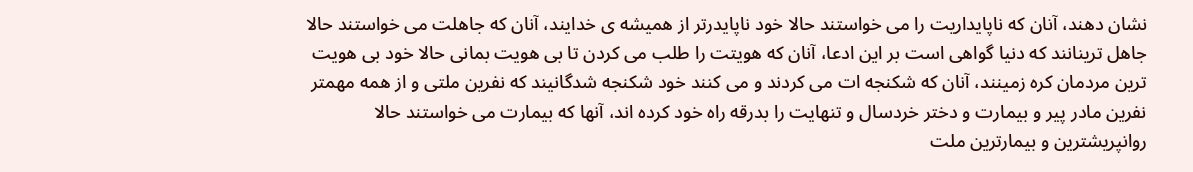نشان دهند، آنان که ناپایداریت را می خواستند حالا خود ناپایدرتر از همیشه ی خدایند، آنان که جاهلت می خواستند حالا جاهل ترینانند که دنیا گواهی است بر این ادعا، آنان که هویتت را طلب می کردن تا بی هویت بمانی حالا خود بی هویت ترین مردمان کره زمینند، آنان که شکنجه ات می کردند و می کنند خود شکنجه شدگانیند که نفرین ملتی و از همه مهمتر نفرین مادر پیر و بیمارت و دختر خردسال و تنهایت را بدرقه راه خود کرده اند، آنها که بیمارت می خواستند حالا روانپریشترین و بیمارترین ملت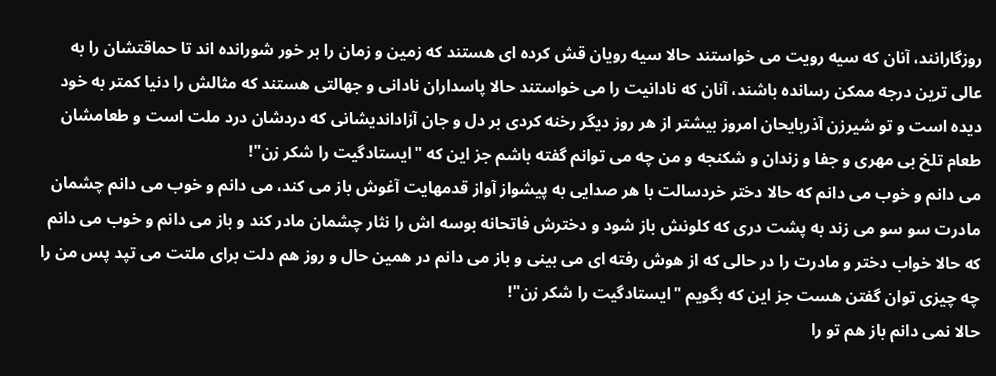روزگارانند، آنان که سیه رویت می خواستند حالا سیه رویان قش کرده ای هستند که زمین و زمان را بر خور شورانده اند تا حماقتشان را به عالی ترین درجه ممکن رسانده باشند، آنان که نادانیت را می خواستند حالا پاسداران نادانی و جهالتی هستند که مثالش را دنیا کمتر به خود دیده است و تو شیرزن آذربایحان امروز بیشتر از هر روز دیگر رخنه کردی بر دل و جان آزاداندیشانی که دردشان درد ملت است و طعامشان طعام تلخ بی مهری و جفا و زندان و شکنجه و من چه می توانم گفته باشم جز این که "ایستادگیت را شکر زن"!
می دانم و خوب می دانم که حالا دختر خردسالت با هر صدایی به پیشواز آواز قدمهایت آغوش باز می کند، می دانم و خوب می دانم چشمان مادرت سو سو می زند به پشت دری که کلونش باز شود و دخترش فاتحانه بوسه اش را نثار چشمان مادر کند و باز می دانم و خوب می دانم که حالا خواب دختر و مادرت را در حالی که از هوش رفته ای می بینی و باز می دانم در همین حال و روز هم دلت برای ملتت می تپد پس من را چه چیزی توان گفتن هست جز این که بگویم "ایستادگیت را شکر زن"!
حالا نمی دانم باز هم تو را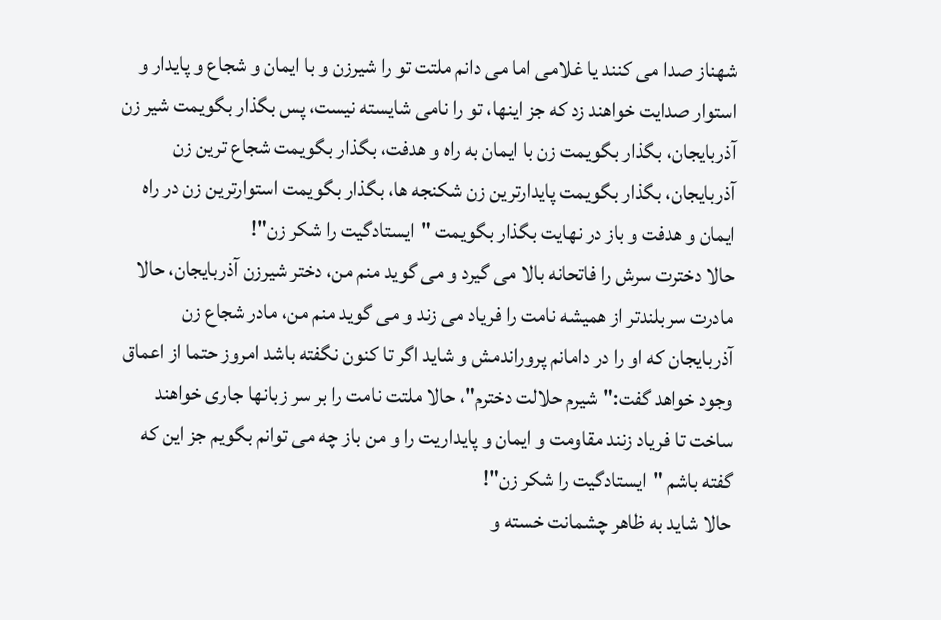شهناز صدا می کنند یا غلامی اما می دانم ملتت تو را شیرزن و با ایمان و شجاع و پایدار و استوار صدایت خواهند زد که جز اینها، تو را نامی شایسته نیست، پس بگذار بگویمت شیر زن آذربایجان، بگذار بگویمت زن با ایمان به راه و هدفت، بگذار بگویمت شجاع ترین زن آذربایجان، بگذار بگویمت پایدارترین زن شکنجه ها، بگذار بگویمت استوارترین زن در راه ایمان و هدفت و باز در نهایت بگذار بگویمت "ایستادگیت را شکر زن"!
حالا دخترت سرش را فاتحانه بالا می گیرد و می گوید منم من، دختر شیرزن آذربایجان، حالا مادرت سربلندتر از همیشه نامت را فریاد می زند و می گوید منم من، مادر شجاع زن آذربایجان که او را در دامانم پروراندمش و شاید اگر تا کنون نگفته باشد امروز حتما از اعماق وجود خواهد گفت:"شیرم حلالت دخترم"، حالا ملتت نامت را بر سر زبانها جاری خواهند ساخت تا فریاد زنند مقاومت و ایمان و پایداریت را و من باز چه می توانم بگویم جز این که گفته باشم "ایستادگیت را شکر زن"!
حالا شاید به ظاهر چشمانت خسته و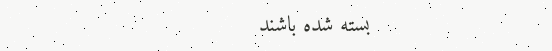بسته شده باشند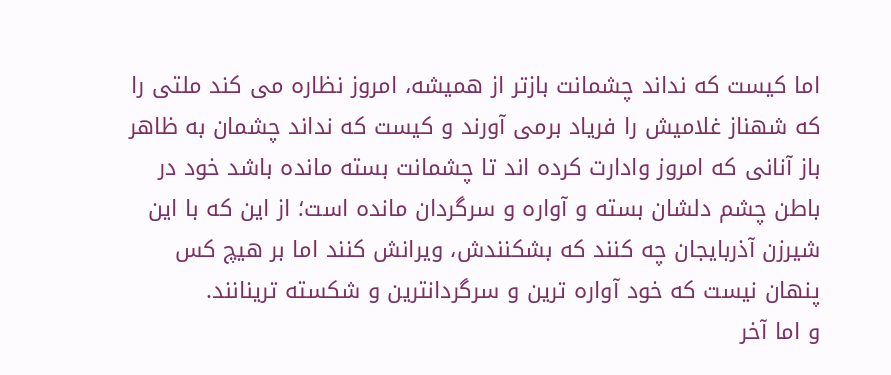اما کیست که نداند چشمانت بازتر از همیشه، امروز نظاره می کند ملتی را که شهناز غلامیش را فریاد برمی آورند و کیست که نداند چشمان به ظاهر باز آنانی که امروز وادارت کرده اند تا چشمانت بسته مانده باشد خود در باطن چشم دلشان بسته و آواره و سرگردان مانده است؛ از این که با این شیرزن آذربایجان چه کنند که بشکنندش، ویرانش کنند اما بر هیچ کس پنهان نیست که خود آواره ترین و سرگردانترین و شکسته ترینانند.
و اما آخر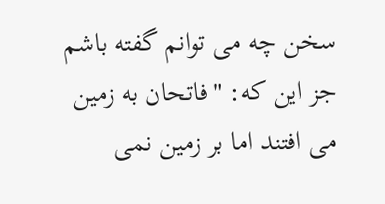سخن چه می توانم گفته باشم جز این که: "فاتحان به زمین می افتند اما بر زمین نمی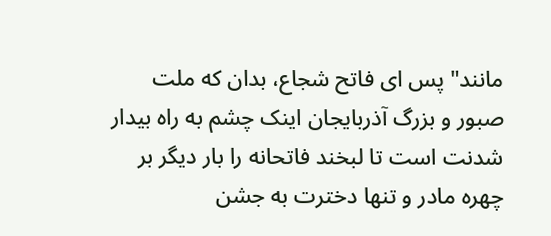مانند" پس ای فاتح شجاع، بدان که ملت صبور و بزرگ آذربایجان اینک چشم به راه بیدار شدنت است تا لبخند فاتحانه را بار دیگر بر چهره مادر و تنها دخترت به جشن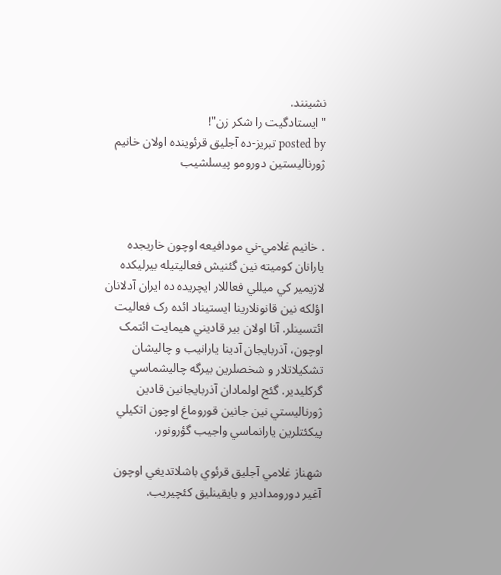نشینند.
"ایستادگیت را شکر زن"!
posted by تبريز-ده آجليق قرئوينده اولان خانيم ژورناليستين دورومو پيسلشيب



. خانيم غلامي-ني مودافيعه اوچون خاريجده يارانان کوميته نين گئنيش فعاليتيله بيرليکده لازيمير کي ميللي فعاللار ايچريده ده ايران آدلانان اؤلکه نين قانونلارينا ايستيناد ائده رک فعاليت ائتسينلر. آنا اولان بير قاديني هيمايت ائتمک اوچون، آذربايجان آدينا يارانيب و چاليشان تشکيلاتلار و شخصلرين بيرگه چاليشماسي گرکليدير. گئج اولمادان آذربايجانين قادين ژورناليستي نين جانين قوروماغ اوچون اتکيلي پيکئتلرين يارانماسي واجيب گؤرونور.

شهناز غلامي آجليق قرئوي باشلاتديغي اوچون آغير دورومدادير و بايقينليق کئچيريب.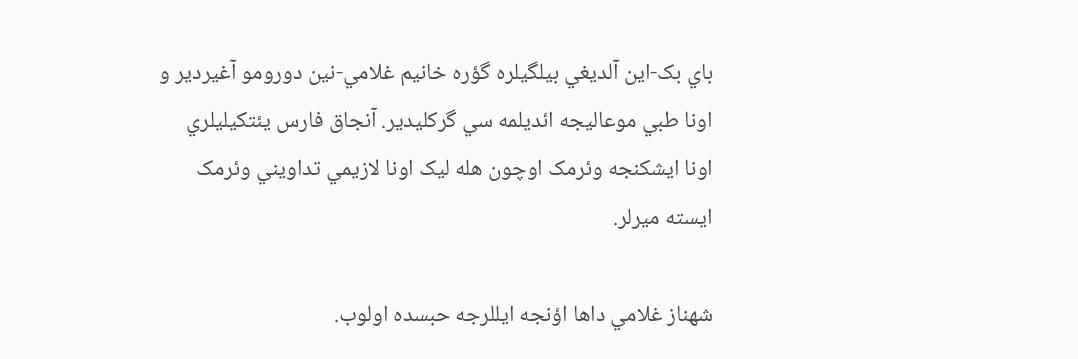باي بک-اين آلديغي بيلگيلره گؤره خانيم غلامي-نين دورومو آغيردير و اونا طبي موعاليجه ائديلمه سي گرکليدير. آنجاق فارس يئتکيليلري اونا ايشکنجه وئرمک اوچون هله ليک اونا لازيمي تداويني وئرمک ايسته ميرلر.

شهناز غلامي داها اؤنجه ايللرجه حبسده اولوب.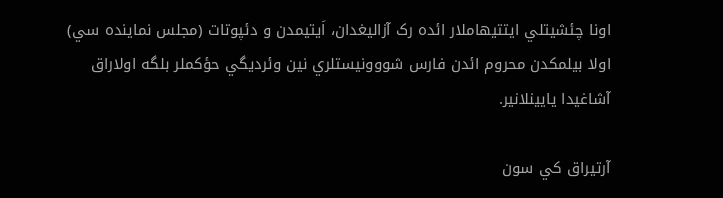اونا چئشيتلي ايتتيهاملار ائده رک آزاليغدان، اَيتيمدن و دئپوتات (مجلس نماينده سي) اولا بيلمکدن محروم ائدن فارس شووونيستلري نين وئرديگي حؤکملر بلگه اولاراق آشاغيدا يايينلانير.

آرتيراق کي سون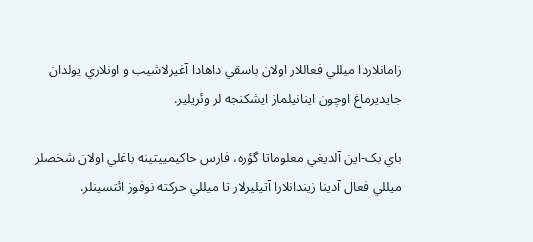زامانلاردا ميللي فعاللار اولان باسقي داهادا آغيرلاشيب و اونلاري يولدان جايديرماغ اوچون اينانيلماز ايشکنجه لر وئريلير.

باي بک-اين آلديغي معلوماتا گؤره، فارس حاکيمييتينه باغلي اولان شخصلر ميللي فعال آدينا زيندانلارا آتيليرلار تا ميللي حرکته نوفوز ائتسينلر.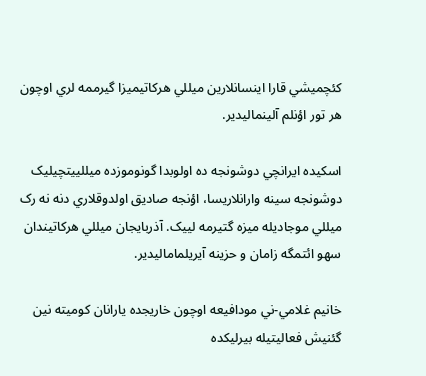کئچميشي قارا اينسانلارين ميللي هرکاتيميزا گيرممه لري اوچون هر تور اؤنلم آلينماليدير.

اسکيده ايرانچي دوشونجه ده اولوبدا گونوموزده ميللييتچيليک دوشونجه سينه وارانلاريسا، اؤنجه صاديق اولدوقلاري دنه نه رک ميللي موجاديله ميزه گتيرمه لييک. آذربايجان ميللي هرکاتيندان سهو ائتمگه زامان و حزينه آيريلماماليدير.

خانيم غلامي-ني مودافيعه اوچون خاريجده يارانان کوميته نين گئنيش فعاليتيله بيرليکده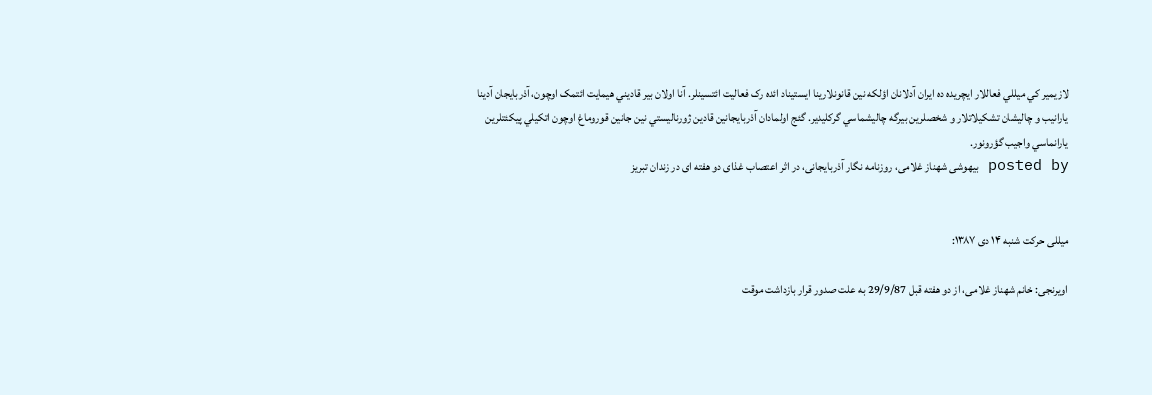لازيمير کي ميللي فعاللار ايچريده ده ايران آدلانان اؤلکه نين قانونلارينا ايستيناد ائده رک فعاليت ائتسينلر. آنا اولان بير قاديني هيمايت ائتمک اوچون، آذربايجان آدينا يارانيب و چاليشان تشکيلاتلار و شخصلرين بيرگه چاليشماسي گرکليدير. گئج اولمادان آذربايجانين قادين ژورناليستي نين جانين قوروماغ اوچون اتکيلي پيکئتلرين يارانماسي واجيب گؤرونور.
posted by بیهوشی شهناز غلامی، روزنامه نگار آذربایجانی، در اثر اعتصاب غذای دو هفته ای در زندان تبریز


میللی حرکت شنبه ۱۴ دی ۱۳۸۷:

اویرنجی: خانم شهناز غلامی، از دو هفته قبل 29/9/87 به علت صدور قرار بازداشت موقت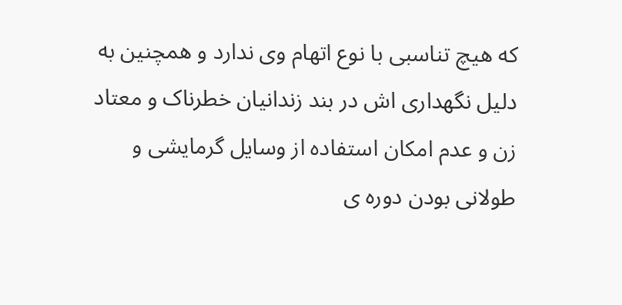که هیچ تناسبی با نوع اتهام وی ندارد و همچنین به دلیل نگهداری اش در بند زندانیان خطرناک و معتاد زن و عدم امکان استفاده از وسایل گرمایشی و طولانی بودن دوره ی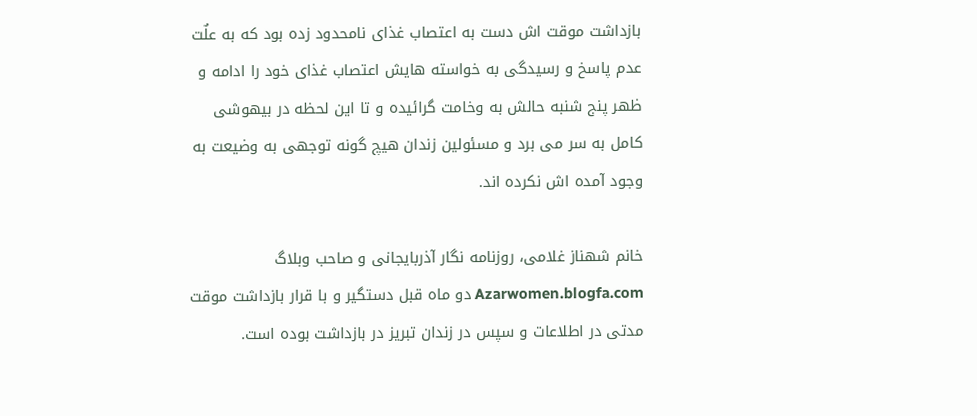بازداشت موقت اش دست به اعتصاب غذای نامحدود زده بود که به علٌت عدم پاسخ و رسیدگی به خواسته هایش اعتصاب غذای خود را ادامه و ظهر پنج شنبه حالش به وخامت گرائیده و تا این لحظه در بیهوشی کامل به سر می برد و مسئولین زندان هیچ گونه توجهی به وضیعت به وجود آمده اش نکرده اند.

خانم شهناز غلامی، روزنامه نگار آذربایجانی و صاحب وبلاگ Azarwomen.blogfa.com دو ماه قبل دستگیر و با قرار بازداشت موقت مدتی در اطلاعات و سپس در زندان تبریز در بازداشت بوده است.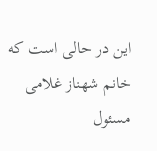این در حالی است که خانم شهناز غلامی مسئول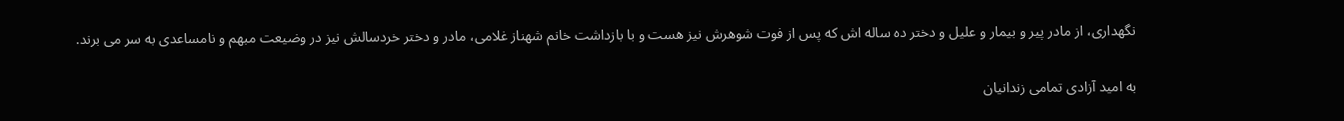نگهداری، از مادر پیر و بیمار و علیل و دختر ده ساله اش که پس از فوت شوهرش نیز هست و با بازداشت خانم شهناز غلامی، مادر و دختر خردسالش نیز در وضیعت مبهم و نامساعدی به سر می برند.

به امید آزادی تمامی زندانیان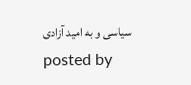سیاسی و به امید آزادی
posted by